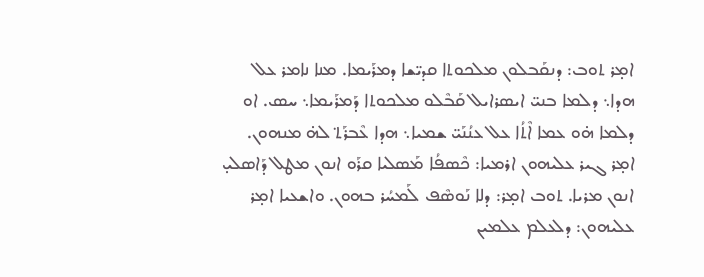ܐܡ̣ܪ ܬܘܒ: ܕܢܩܰܒܠܘܢ ܡܠܟܘܬܐ ܩܕܝ̈ܫܐ ܕܡܪܰܝܡܐ. ܡܢܐ ܢܐܡܪ ܥܠ ܗܕܐ܆ ܕܠܡܐ ܒܢܝ̈ ܐܝܣܪܐܝܠ ܩܰܒܶܠܘ ܡܠܟܘܬܐ ܕܰܡܪܰܝܡܐ܆ ܚܣ. ܐܘ ܕܠܡܐ ܗ̇ܘ ܥܡܐ ܐܶܬܳܐ ܥܠ ܥܢܳܢܰܝ̈ ܫܡܝܐ܆ ܗܕܐ ܥܶܒܪܰܬ݀ ܠܗ̇ ܡܢܗܘܢ. ܐܡ̣ܪ ܓܝܪ ܥܠܝܗܘܢ ܐܪܡܝܐ: ܟܶܣܦܳܐ ܡܰܣܠܝܐ ܩܪܰܘ ܐܢܘܢ ܡܛܠ ܕܰܐܣܠܝ̣ ܐܢܘܢ ܡܪܝܐ. ܬܘܒ ܐܡ̣ܪ: ܕܠܐ ܢܰܘܣܶܦ ܠܰܡܚܳܪ ܒܗܘܢ. ܘܐܫܥܝܐ ܐܡ̣ܪ ܥܠܝܗܘܢ: ܕܠܥܠܡ ܥܠܡܝܢ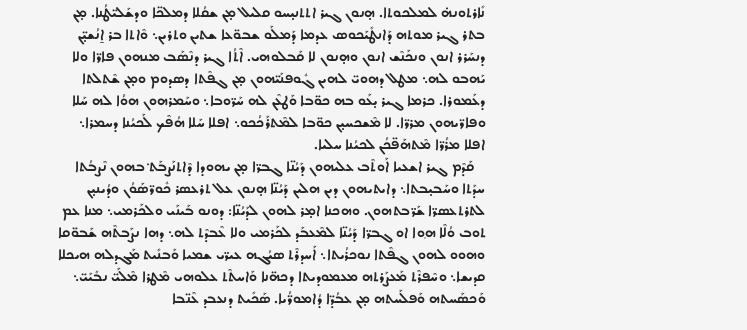ܢܺܐܪܬܘܢܗ̇ ܠܡܠܟܘܬܐ. ܗ̣ܢܘܢ ܓܝܪ ܐܬܬܢܝ̣ܚܘ ܩܠܝܠ ܡ̣ܢ ܫܩܳܠܐ ܕܡܠܟ̈ܐ ܘܕܫܰܠܝ̈ܛܳܢܐ. ܡ̣ܢ ܒܬܪ ܓܝܪ ܡܘܬܗ ܕܰܐܢܛܺܝܰܟܘܣ ܥܕܡܐ ܕܰܡܠܰܘ ܫܒܘ̈ܥܐ ܫܬܝܢ ܘܬܪܝܢ܆ ܘܶܐܬܐ ܒܪ ܐ̱ܢܳܫܝ̣̈ܢ ܕܢܚܰܪܪ ܐܢܘܢ ܘܢܟܰܢܶܫ ܐܢܘܢ ܘܗ̣ܢܘܢ ܠܐ ܩܰܒܠܘܗܝ. ܐܶܬܳܐ ܓܝܪ ܕܢܶܣܰܒ ܡܢܗܘܢ ܦܐܪ̈ܐ ܘܠܐ ܝܰܗܒܘ ܠܗ܆ ܡܛܠ ܕܗܘܝ̈ ܠܗܝܢ ܓܽܘܦܢܰܝ̈ܗܘܢ ܡ̣ܢ ܓܦܶܬܐ ܕܣܕܘܡ ܘܡ̣ܢ ܫܶܬܠܬܐ ܕܥܰܡܘܪܐ. ܟܪܡܐ ܓܝܪ ܝ̣ܥܰܘ ܒܗ ܟܘ̈ܒܐ ܘܰܛܥܶܢ ܠܗ ܚܰܪ̈ܘܒܐ܆ ܘܚܰܡܪܗܘܢ ܗܘܳܐ ܠܗ ܚܰܠܐ ܘܦܐܪ̈ܝܗܘܢ ܡܪܪ̈ܐ. ܠܐ ܡܶܫܟܚܝ̣ܢ ܟܘ̈ܒܐ ܠܡܶܬܪܰܟܳܟܘ܆ ܐܦܠܐ ܚܰܠܐ ܗܳܦܶܟ ܠܰܟܝܳܢܐ ܕܚܡܪܐ܆ ܐܦܠܐ ܡܪܳܪ̈ܐ ܡܶܬܗܰܦ̈ܟܳܢ ܠܟܝܳܢܐ ܚܠܝܐ.
   ܩܰܕܶܡ ܓܝܪ ܐܫܥܝܐ ܐܰܘܬܶܒ ܥܠܝܗܘܢ ܕܰܝܳܢ̈ܐ ܓܒܪ̈ܐ ܡ̣ܢ ܝܗܘܕܐ ܕܶܐܬܢܰܨܒܰܬ݀ ܒܗܘܢ ܢܶܨܒܳܬܐ ܚܕܰܬܐ ܘܚܰܒܝ̣ܒܬܐ܆ ܕܐܝܬܝܗܘܢ ܕܝܢ ܗܠܝܢ ܕܰܝܳܢ̈ܐ ܗ̣ܢܘܢ ܥܠ ܬܪܥܣܪ ܟܽܘܪ̈ܣܰܘܳܢ ܘܕܳܝܢܝ̣ܢ ܠܬܪܬܥܣܪ̈ܐ ܫܰܪ̈ܒܬܗܘܢ. ܘܗܟܢܐ ܐܡ̣ܪ ܠܗܘܢ ܠܕܰܝܳܢ̈ܐ: ܕܘܢܘ ܒܰܝܢܰܝ ܘܠܟܰܪܡܝ܆ ܡܢܐ ܥܡ ܬܘܒ ܘܳܠܶܐ ܗ݂ܘܐ ܐܘ ܓܒܪ̈ܐ ܕܰܝܳܢ̈ܐ ܠܡܶܥܒܰܕ ܠܟܰܪܡܝ ܘܠܐ ܥܶܒܕܶܬ ܠܗ܆ ܕܗܐ ܢܨܰܒܬܶܗ ܫܰܒܘ̈ܩܐ ܘܗܘܘ ܠܗܘܢ ܓܦܶܬܐ ܢܘܟܪܳܝܬܐ܆ ܐܰܚܕܪܶܬ ܣܝܳܓܗ ܥܝܪ̈ܝ ܫܡܝܐ ܘܰܒܢܺܝܬ ܡܰܓܕܠܗ ܗܝܟܠܐ ܩܕܝܫܐ܆ ܘܚܶܦܪܶܬ ܡܰܥܨܰܪܬܗ ܡܥܡܘܕܝܬܐ ܕܟܗ̈ܢܐ ܘܰܐܚܬܶܬ ܥܠܘܗܝ ܡܶܛܪܐ ܡܶܠܰܝ̈ ܢܒܺܝܰܝ̈܆ ܘܰܟܣܰܚܬܗ ܘܰܦܠܰܚܬܗ ܡ̣ܢ ܥܒܳܕ̈ܐ ܕܳܐܡܘܪ̈ܳܝܐ. ܣܰܟܺܝܬ ܕܢܥܒܕ ܥܶܢ̈ܒܐ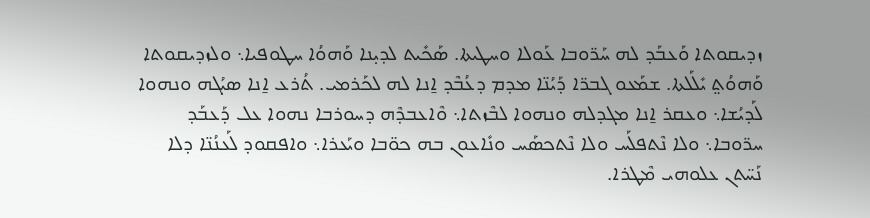ܙܕܝܩܘܬܐ ܘܰܥܒܰܕ ܠܗ ܚܰܪ̈ܘܒܐ ܥܰܘܠܐ ܘܚܛܝܬܐ. ܣܰܟܺܝܬ ܠܕܝ̣ܢܐ ܘܰܗܘܳܐ ܚܛܘܦܝܐ܆ ܘܠܙܕܝܩܘܬܐ ܘܰܗܘܳܬ݀ ܝܺܠܰܠܬܐ. ܫܡܰܥܘ ܓܒܪ̈ܐ ܕܰܝܳܢ̈ܐ ܡܕܡ ܕܥܳܒܶܕ ܐ̱ܢܐ ܠܗ ܠܟܰܪܡܝ. ܬܳܪܥ ܐ̱ܢܐ ܣܝܳܓܗ ܘܢܗܘܐ ܠܰܕܝܳܫܐ܆ ܘܥܩܪ ܐ̱ܢܐ ܡܓܕܠܗ ܘܢܗܘܐ ܠܒܶܙܬܐ܆ ܘܶܐܥܒܕܶܗ ܕܚܘܪܒܐ ܢܗܘܐ ܥܠ ܕܰܥܒܰܕ ܚܪ̈ܘܒܐ܆ ܘܠܐ ܢܶܬܦܠܰܚ ܘܠܐ ܢܶܬܟܣܰܚ ܘܢܺܐܥܘܢ ܒܗ ܟܘ̈ܒܐ ܘܝܰܥܪܐ܆ ܘܐܦܩܘܕ ܠܰܥܢܳܢ̈ܐ ܕܠܐ ܢܰܚ̈ܬܢ ܥܠܘܗܝ ܡܶܛܪܐ.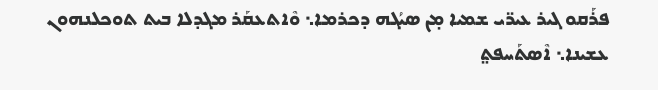ܦܪܰܩܘ ܓܝܪ ܥܝܪ̈ܝ ܫܡܝܐ ܡ̣ܢ ܣܝܳܓܗ ܕܟܪܡܐ܆ ܘܶܐܬܥܩܰܪ ܡܓܕܠܐ ܒܝܬ ܬܘܟܠܢܗܘܢ ܥܫܝܢܐ܆ ܐܶܣܬܰܚܦܬ݀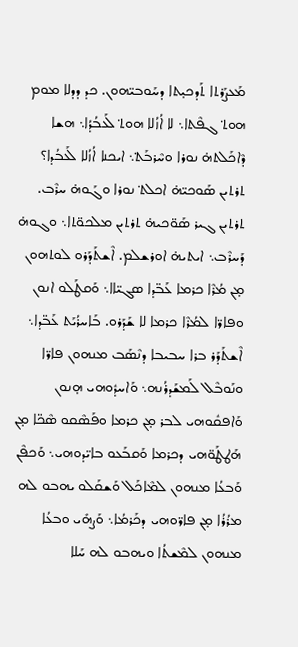ܡܰܥܨܰܪܬܐ ܬܰܕܟܝ̣ܬܐ ܕܚܰܘܒܝ̈ܗܘܢ. ܟܕ ܕܕܠܐ ܡܘܡ ܗܘܬ݀ ܓܦܶܬܐ܆ ܠܐ ܐܳܙܳܠܐ ܗܘܬ݀ ܠܰܥܒܳܕܳܐ܆ ܗܫܐ ܕܶܐܟܰܠܬܗ̇ ܢܘܪܐ ܘܚܶܪܒܰܬ݀܆ ܐܝܟܢܐ ܐܳܙܳܠܐ ܠܰܥܒܳܕܐ؟ ܬܪܬܝܢ ܣܰܘܟܝ̈ܗ̇ ܐܟܠܬ݀ ܢܘܪܐ ܘܓܰܘܗ̇ ܚܪܶܒ. ܬܪܬܝܢ ܓܝܪ ܣܰܘ̈ܟܝܗ̇ ܬܪܬܝܢ ܡܠܟܘ̈ܬܐ܆ ܘܓܘܗ̇ ܕܰܚܪܶܒ܆ ܐܝܬܝܗ̇ ܐܘܪܫܠܡ. ܐܶܫܬܰܕܰܪܘ ܠܘܬܗܘܢ ܡ̣ܢ ܡܳܪܶܐ ܟܪܡܐ ܥܰܒ̈ܕܐ ܣܓܝ̈ܐܐ܆ ܘܰܩܛܰܠܘ ܐܢܘܢ ܘܦܐܪ̈ܐ ܠܡܳܪܶܐ ܟܪܡܐ ܠܐ ܫܰܕܰܪܘ. ܒܰܐܚܪܳܝܰܬ ܥܰܒ̈ܕܐ܆ ܐܶܫܬܰܕܰܪ ܒܪܐ ܚܒܝܒܐ ܕܢܶܣܰܒ ܡܢܗܘܢ ܦܐܪ̈ܐ ܘܢܰܘܒܶܠ ܠܰܡܫܰܕܪܳܢܗ܆ ܘܰܐܚܕܽܘܗܝ ܗ̣ܢܘܢ ܘܰܐܦܩܽܘܗܝ ܠܒܪ ܡ̣ܢ ܟܪܡܐ ܘܦܰܣܶܩܘ ܣܶܟ̈ܐ ܡ̣ܢ ܗܰܛܛܰܘ̈ܗܝ ܕܟܪܡܐ ܘܰܩܒܰܥܘ ܒܐܝ̈ܕܘܗܝ܆ ܘܰܟܦܶܢ ܘܰܒܥܳܐ ܡܢܗܘܢ ܠܡܶܐܟܰܠ ܘܰܫܩܰܠܘ ܝܗܒܘ ܠܗ ܡܪܳܪܳܐ ܡ̣ܢ ܦܐܪ̈ܘܗܝ ܕܟܰܪܡܳܐ܆ ܘܰܨܗܺܝ ܘܒܥܳܐ ܡܢܗܘܢ ܠܡܶܫܬܳܐ ܘܝܗܒܘ ܠܗ ܚܰܠܐ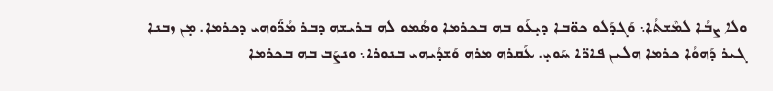ܘܠܐ ܨܒܳܐ ܠܡܶܫܬܳܐ܆ ܘܰܓܕܰܠܘ ܟܘ̈ܒܐ ܕܝ̣ܥܰܘ ܒܗ ܒܟܪܡܐ ܘܣܳܡܘ ܠܗ ܒܪܝܫܗ ܕܒܪ ܡܳܪ̈ܰܘܗܝ ܕܟܪܡܐ. ܡ̣ܢ ܙܒܢܐ ܓܝܪ ܕܰܗܘܳܐ ܟܪܡܐ ܗܠܝܢ ܦܐܪ̈ܐ ܚܰܘܝ̣. ܥܰܩܪܗ ܡܪܗ ܘܰܫܕܳܝܗܝ ܒܢܘܪܐ܆ ܘܢܨܰܒ ܒܗ ܒܟܪܡܐ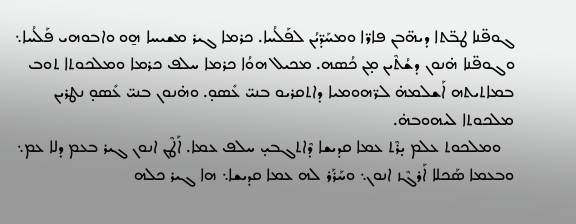ܓܘܦ̈ܢܐ ܛܒ̈ܬܐ ܕܝܗ̈ܒܢ ܦܐܪ̈ܐ ܘܡܚܰܕ̈ܝܳܢ ܠܦܰܠܳܚܐ. ܟܪܡܐ ܓܝܪ ܡܫܝܚܐ ܗ̱ܘ ܘܐܒܘܗܝ ܦܰܠܳܚܐ܆ ܘܓܘܦ̈ܢܐ ܗ̇ܢܘܢ ܕܫܳܬܶܝܢ ܡ̣ܢ ܟܳܣܗ. ܡܟܝܠ ܗܘܳܐ ܟܪܡܐ ܚܠܦ ܟܪܡܐ ܘܡܠܟܘܬܐ ܬܘܒ ܒܡܐܬܝܬܗ ܐܰܫܠܡܗ̇ ܠܪ̈ܗܘܡܝܐ ܕܐܬܩܪܝܘ ܒܢܝ̈ ܥܺܣܘ̣. ܘܗ̇ܢܘܢ ܒܢܝ̈ ܥܺܣܘ̣ ܢܛܪܝܢ ܡܠܟܘܬܐ ܠܝܗܘܒܗ̇.
   ܘܡܠܟܘܬ ܥܠܡ ܝ̣ܪܶܬ ܥܡܐ ܩܕܝܫܐ ܕܶܐܬܓܒܝ̣ ܚܠܦ ܥܡܐ. ܐܰܛܶܢ ܐܢܘܢ ܓܝܪ ܒܥܡ ܕܠܐ ܥܡ܆ ܘܒܥܡܐ ܣܰܟܠܐ ܐܰܪܓܶܙ ܐܢܘܢ܆ ܘܚܰܪܰܪ ܠܗ ܥܡܐ ܩܕܝܫܐ܆ ܗܐ ܓܝܪ ܟܠܗ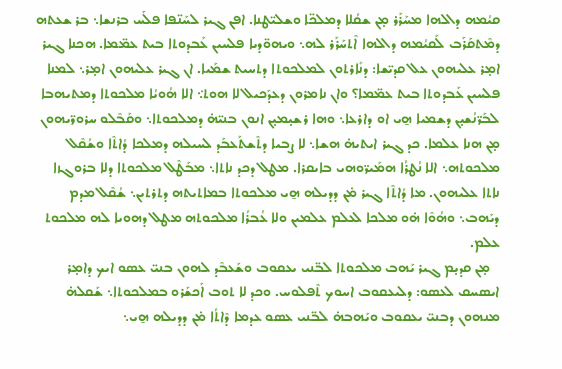ܩܝܳܡܗ ܕܐܠܗܐ ܡܚܰܪܰܪ ܡ̣ܢ ܫܩܳܠܐ ܕܡܠܟ̈ܐ ܘܫܠܝ̈ܛܢܐ. ܐܦܢ ܓܝܪ ܠܚܰܢ̈ܦܐ ܦܠܰܚ ܒܪܢܫܐ܆ ܒܪ ܫܥܬܗ ܕܡܶܬܩܰܪܰܒ ܠܰܩܝܳܡܗ ܕܐܠܗܐ ܐܶܬܚܰܪܰܪ ܠܗ܆ ܘܝܗܘ̈ܕܝܐ ܦܠܚܝܢ ܥܰܒܕܘܬܐ ܒܝܬ ܥܡ̈ܡܐ. ܗܟܢܐ ܓܝܪ ܐܡ̣ܪ ܥܠܝܗܘܢ ܥܠ ܩܕܝ̈ܫܐ: ܕܢܺܐܪܬܘܢ ܠܡܠܟܘܬܐ ܕܬܚܝܬ ܫܡܰܝܐ. ܐܢ ܓܝܪ ܥܠܝܗܘܢ ܐܡ̣ܪ܆ ܠܡܢܐ ܦܠܚܝܢ ܥܰܒܕܘܬܐ ܒܝܬ ܥܡ̈ܡܐ؟ ܘܐܢ ܢܐܡܪܘܢ ܕܥܕܰܟܝܠ ܠܐ ܗܘܬ݀܆ ܐܠܐ ܗܳܘܝܳܐ ܡܠܟܘܬܐ ܕܡܬܝܗܒܐ ܠܒܰܪ̈ܢܳܫܝ̣ܢ ܕܫܡܝܐ ܗ̱ܝ ܐܘ ܕܐܪܥܐ܆ ܘܗܐ ܪܫܝ̣ܡܝ̣ܢ ܐܢܘܢ ܒܢܝ̈ܗ̇ ܕܡܠܟܘܬܐ܆ ܘܩܰܒܶܠܘ ܚܪܘܪ̈ܝܗܘܢ ܡ̣ܢ ܗܢܐ ܥܠܡܐ. ܟܕ ܓܝܪ ܐܝܬܝܗ̇ ܗܫܐ܆ ܠܐ ܨܒܝܐ ܕܬܶܫܬܰܥܒܰܕ ܠܚܝܠܗ ܕܡܠܟܐ ܕܳܐܬܶܐ ܘܫܳܩܶܠ ܡܠܟܘܬܗ܆ ܐܠܐ ܢܳܛܪܳܐ ܗܡܰܝܪ̈ܘܗܝ ܒܐܝܩܪܐ. ܡܛܠ ܕܟܕ ܢܐܬܐ܆ ܡܒܰܛܶܠ ܡܠܟܘܬܐ ܕܠܐ ܒܪܘܓܙܐ ܢܐܬܐ ܥܠܝܗܘܢ. ܡܐ ܕܳܐܬܶܐ ܓܝܪ ܡ̇ܢ ܕܕܝܠܗ ܗ̱ܝ ܡܠܟܘܬܐ ܒܡܐܬܝܬܗ ܕܬܪܬܝܢ܆ ܫܳܩܶܠ ܡܕܡ ܕܝܰܗܒ܆ ܘܗܳܘܶܐ ܗ̇ܘ ܡܠܟܐ ܠܥܠܡ ܥܠܡܝܢ ܘܠܐ ܥܳܒܪܳܐ ܡܠܟܘܬܗ ܡܛܠ ܕܗܘܝܐ ܠܗ ܡܠܟܘܬ ܥܠܡ.
   ܡ̣ܢ ܩܕܝ̣ܡ ܓܝܪ ܝܰܗܒ ܡܠܟܘܬܐ ܠܒ̈ܢܝ ܝܥܩܘܒ ܘܫܰܥܒܶܕ ܠܗܘܢ ܒܢܝ̈ ܥܣܘ ܐܝܟ ܕܐܡ̣ܪ ܐܝܣܚܩ ܠܥܣܘ: ܕܠܝܥܩܘܒ ܐܚܘܟ ܬܶܦܠܘܚ. ܘܟܕ ܠܐ ܬܘܒ ܐܰܟܫܰܪܘ ܒܡܠܟܘܬܐ܆ ܫܰܩܠܗ̇ ܡܢܗܘܢ ܕܒܢܝ̈ ܝܥܩܘܒ ܘܝܰܗܒܗ̇ ܠܒ̈ܢܝ ܥܣܘ ܥܕܡܐ ܕܶܐܬܳܐ ܡ̇ܢ ܕܕܝܠܗ ܗ̱ܝ܆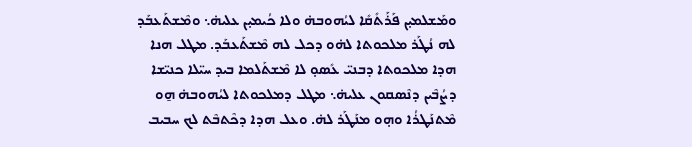ܘܡܰܫܠܡܝ̣ܢ ܦܰܪܰܬܺܩܺܐ ܠܝܳܗܘܒܗ̇ ܘܠܐ ܟܳܝܡܝ̣ܢ ܥܠܝܗ̇܆ ܘܡܶܫܬܰܥܒܰܕ ܠܗ ܢܳܛܰܪ ܡܠܟܘܬܐ ܠܗ̇ܘ ܕܟܠ ܠܗ ܡܶܫܬܰܥܒܰܕ. ܡܛܠ ܗܢܐ ܗܕܐ ܡܠܟܘܬܐ ܕܒܢܝ̈ ܥܺܣܘ̣ ܠܐ ܡܶܫܬܰܠܡܐ ܒܝܕ ܚܝ̈ܠܐ ܟܢܝ̈ܫܐ ܕܨܳܒܶܝܢ ܕܢܶܣܩܘܢ ܥܠܝܗ̇܆ ܡܛܠ ܕܡܠܟܘܬܐ ܠܝܳܗܘܒܗ̇ ܗ̱ܘ ܡܶܬܢܰܛܪܳܐ ܘܗ̣ܘ ܡܢܰܛܰܪ ܠܗ̇. ܘܥܠ ܗܕܐ ܕܟܶܬܒܶܬ ܠܟ ܚܒܝܒ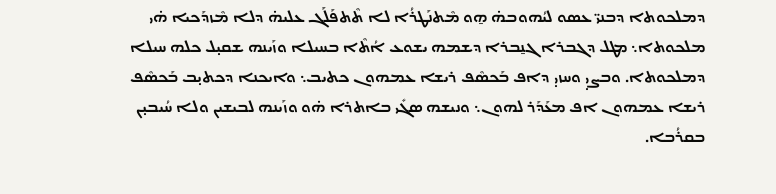ܕܡܠܟܘܬܐ ܕܒܢܝ̈ ܥܣܘ ܠܝܳܗܘܒܗ̇ ܗ̱ܘ ܡܶܬܢܰܛܪܳܐ ܠܐ ܬܶܬܦܰܠܰܓ ܥܠܝܗ̇ ܕܠܐ ܡܶܙܕܰܟܝܐ ܗ̇ܝ ܡܠܟܘܬܐ܆ ܡܛܠ ܕܓܒܪܐ ܓܢ̱ܒܪܐ ܕܫܡܗ ܝܫܘܥ ܐܳܬܶܐ ܒܚܝܠܐ ܘܙܰܝܢܗ ܫܩܝ̣ܠ ܟܠܗ ܚܝܠܐ ܕܡܠܟܘܬܐ. ܘܒܨܝ̣ ܘܚܙܝ̣ ܕܐܦ ܒܰܟܣܶܦ ܪܝܫܐ ܥܡܗܘܢ ܟܬܝܒ܆ ܘܐܝܟܢܐ ܕܟܬܝ̣ܒ ܒܰܟܣܶܦ ܪܝܫܐ ܥܡܗܘܢ ܐܦ ܡܥܰܕܰܪ ܠܗܘܢ܆ ܘܢܝܫܗ ܣܓܺܝ ܒܐܬܪܐ ܗ̇ܘ ܘܙܰܝܢܗ ܠܒܝܫܝܢ ܘܠܐ ܚܳܝܒܝ̣ܢ ܒܩܪܳܒܐ.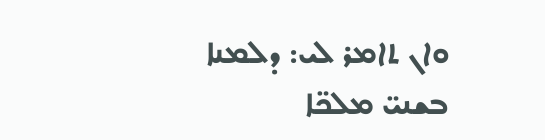ܘܐܢ ܬܐܡܪ ܠܝ: ܕܠܡܢܐ ܒܫܢܝ̈ ܡܠܟ̈ܐ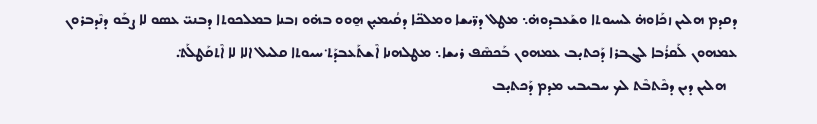ܕܩܕܡ ܗܠܝܢ ܙܟܰܐܘܗ̇ ܠܚܝܘܬܐ ܘܫܰܥܒܕܘܗ̇܆ ܡܛܠ ܕܪ̈ܝܫܐ ܘܡܠܟ̈ܐ ܕܩܳܝܡܝ̣ܢ ܗ̱ܘܘ ܒܗ̇ܘ ܙܒܢܐ ܒܡܠܟܘܬܐ ܕܒܢܝ̈ ܥܣܘ ܠܐ ܨܒܰܘ ܕܢܶܕܒܪܘܢ ܥܡܗܘܢ ܠܰܩܪܳܒܐ ܠܓܒܪܐ ܕܰܟܬܝ̣ܒ ܥܡܗܘܢ ܒܰܟܣܶܦ ܪܝܫܐ܆ ܡܛܠܗܢܐ ܐܶܫܬܰܥܒܕܰܬ݀ ܚܝܘܬܐ ܩܠܝܠ ܐܠܐ ܠܐ ܐܶܬܩܰܛܠܰܬ݀.
   ܗܠܝܢ ܕܝܢ ܕܟܶܬܒܶܬ ܠܟ ܚܒܝܒܝ ܡܕܡ ܕܰܟܬܝ̣ܒ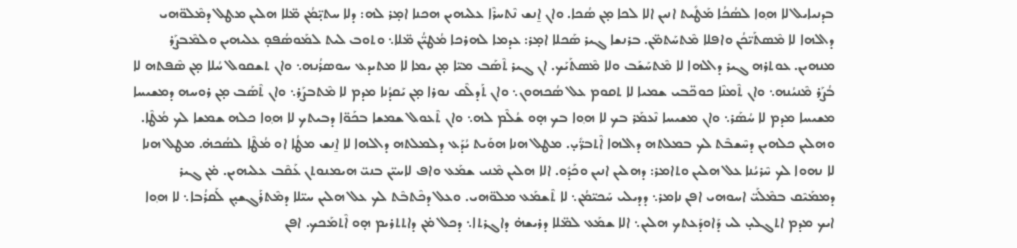ܒܕܢܝܐܝܠ ܠܐ ܗ݂ܘܐ ܠܣܳܟܳܐ ܡܰܛܺܝܬ ܐܢܝܢ ܐܠܐ ܠܟܐ ܡ̣ܢ ܣܳܟܐ. ܘܐܢ ܐ̱ܢܫ ܢܶܬܚܪܶܐ ܥܠܝܗܝܢ ܗܟܢܐ ܐܡ̣ܪ ܠܗ: ܕܠܐ ܚܬܝ̣̈ܡܳܢ ܡ̈ܠܐ ܗܠܝܢ ܡܛܠ ܕܡܶܠܘ̈ܗܝ ܕܐܠܗܐ ܠܐ ܡܶܣܬܰܝ̈ܟܳܢ ܘܐܦܠܐ ܡܶܬܚܰܬܡ̈ܢ. ܒܪܢܫܐ ܓܝܪ ܣܰܟܠܐ ܐܡ̣ܪ: ܥܕܡܐ ܠܗܪܟܐ ܡܳܛܝ̈ܳܢ ܡ̈ܠܐ܆ ܘܬܘܒ ܠܝܬ ܠܡܰܘܣܳܦܘ̣ ܥܠܝܗܝܢ ܘܠܡܶܒܨܰܪ ܡܢܗܝܢ. ܥܘܬܪܗ ܓܝܪ ܕܐܠܗܐ ܠܐ ܡܶܬܚܰܫܰܒ ܘܠܐ ܡܶܣܬܰܝܰܟ. ܐܢ ܓܝܪ ܬܶܣܰܒ ܡܝ̈ܐ ܡ̣ܢ ܝܡܐ ܠܐ ܡܬܝܕܥ ܚܘܣܪܳܢܗ܆ ܘܐܢ ܬܫܩܘܠ ܚܳܠܐ ܡ̣ܢ ܣܶܦܬܗ ܠܐ ܒܳܨܰܪ ܡܶܢܝܳܢܗ܆ ܘܐܢ ܬܶܡܢܶܐ ܟܘܟ̈ܒܝ ܫܡܝܐ ܠܐ ܬܩܘܡ ܥܠ ܣܳܟܗܘܢ܆ ܘܐܢ ܬܰܕܠܶܩ ܢܘܪܐ ܡ̣ܢ ܝܰܩܕܳܢܐ ܡܕܡ ܠܐ ܡܶܬܒܨܰܪ܆ ܘܐܢ ܬܶܣܰܒ ܡ̣ܢ ܪܘܚܗ ܕܡܫܝܚܐ ܡܫܝܚܐ ܡܕܡ ܠܐ ܚܳܣܰܪ܆ ܘܐܢ ܡܫܝܚܐ ܢܶܥܡܰܪ ܒܟ ܠܐ ܗ݂ܘܐ ܒܟ ܗ̣ܘ ܫܳܠܶܡ ܠܗ܆ ܘܐܢ ܬܶܥܘܠ ܫܡܫܐ ܒܟܰܘ̈ܐ ܕܒܝܬܟ ܠܐ ܗ݂ܘܐ ܟܠܗ ܫܡܫܐ ܠܟ ܡܳܛܶܐ. ܘܗܠܝܢ ܟܠܗܝܢ ܕܚܶܫܒܶܬ ܠܟ ܒܡܠܬܗ ܕܐܠܗܐ ܐܶܬܒܪ̈ܺܝ̣. ܡܛܠ ܗܢܐ ܗܘܰܝܬ ܝܳܕܰܥ ܕܠܡܠܬܗ ܕܐܠܗܐ ܠܐ ܐ̱ܢܫ ܡܛܳܐ ܐܘ ܡܳܛܶܐ ܠܣܳܟܗ̇. ܡܛܠ ܗܢܐ ܠܐ ܢܗܘܐ ܠܟ ܚܶܪܝܳܢܐ ܥܠ ܗܠܝܢ ܘܬܐܡܪ: ܕܗܠܝܢ ܐܢܝܢ ܘܟܰܕܽܘ. ܐܠܐ ܗܠܝܢ ܡܶܢܝ ܫܡܰܥ ܘܐܦ ܠܐܚܝ̈ܢ ܒܢܝ̈ ܗܝܡܢܘܬܢ ܥܰܩܶܒ ܥܠܝܗܝܢ. ܡ̇ܢ ܓܝܪ ܕܡܡܰܝܶܩ ܒܡܶܠܰܝ̈ ܐܚܘܗܝ ܐܦܢ ܢܐܡܪ܆ ܕܕܝܠܝ ܚܰܟܝ̈ܡܳܢ܆ ܠܐ ܬܶܫܡܰܥ ܡܠܘ̈ܗܝ. ܘܥܠ ܕܟܶܬܒܶܬ ܠܟ ܥܠ ܗܠܝܢ ܚܝ̈ܠܐ ܕܡܶܬܪܰܓܫܝ̣ܢ ܠܰܩܪܳܒܐ܆ ܠܐ ܗ݂ܘܐ ܐܝܟ ܡܕܡ ܐܬܓܠܝ̣ ܠܝ ܕܰܐܘܕܰܥܬܟ ܗܠܝܢ܆ ܐܠܐ ܫܡܰܥ ܠܡ̈ܠܐ ܕܪܝܫܗ̇ ܕܐܓܪܬܐ܆ ܕܟܠ ܡ̇ܢ ܕܐܬܬܪܝܡ ܗ̣ܘ ܐܶܬܡܰܟܟ. ܐܦܢ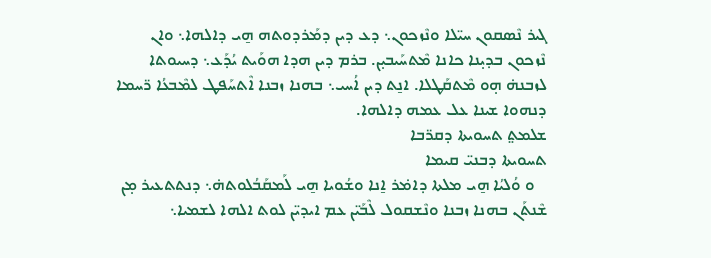ܓܝܪ ܢܶܣܩܘܢ ܚܝ̈ܠܐ ܘܢܶܙܟܘܢ܆ ܕܥ ܕܝܢ ܕܡܰܪܕܘܬܗ ܗ̱ܝ ܕܐܠܗܐ܆ ܘܐܢ ܢܶܙܟܘܢ ܒܕܝ̣ܢܐ ܟܐܢܐ ܡܶܬܚܰܝܒܝ̣ܢ. ܒܪܡ ܕܝܢ ܗܕܐ ܗܘܰܝܬ ܝܳܕܰܥ܆ ܕܚܝܘܬܐ ܠܙܒܢܗ̇ ܗ̣ܘ ܡܶܬܩܰܛܠܐ. ܐܢ̱ܬ ܕܝܢ ܐܳܚܝ܆ ܒܗܢܐ ܙܒܢܐ ܐܶܬܚܰܦܛ ܠܡܶܒܥܳܐ ܪ̈ܚܡܐ ܕܢܗܘܐ ܫܝܢܐ ܥܠ ܥܡܗ ܕܐܠܗܐ.
ܫܠܡܬ݀ ܬܚܘܝܬܐ ܕܩܪ̈ܒܐ
ܬܚܘܝܬܐ ܕܒܢܝ̈ ܩܝܡܐ
   ܘ ܘܳܠܝܳܐ ܗ̱ܝ ܡܠܬܐ ܕܐܡ̇ܪ ܐ̱ܢܐ ܘܫܳܘܝܐ ܗ̱ܝ ܠܰܡܩܰܒܳܠܘܬܗ̇܆ ܕܢܬܬܥܝܪ ܡ̣ܢ ܫܶܢܬܰܢ ܒܗܢܐ ܙܒܢܐ ܘܢܶܫܩܘܠ ܠܶܒܰܝ̈ܢ ܥܡ ܐܝܕܝ̈ܢ ܠܘܬ ܐܠܗܐ ܠܫܡܝܐ܆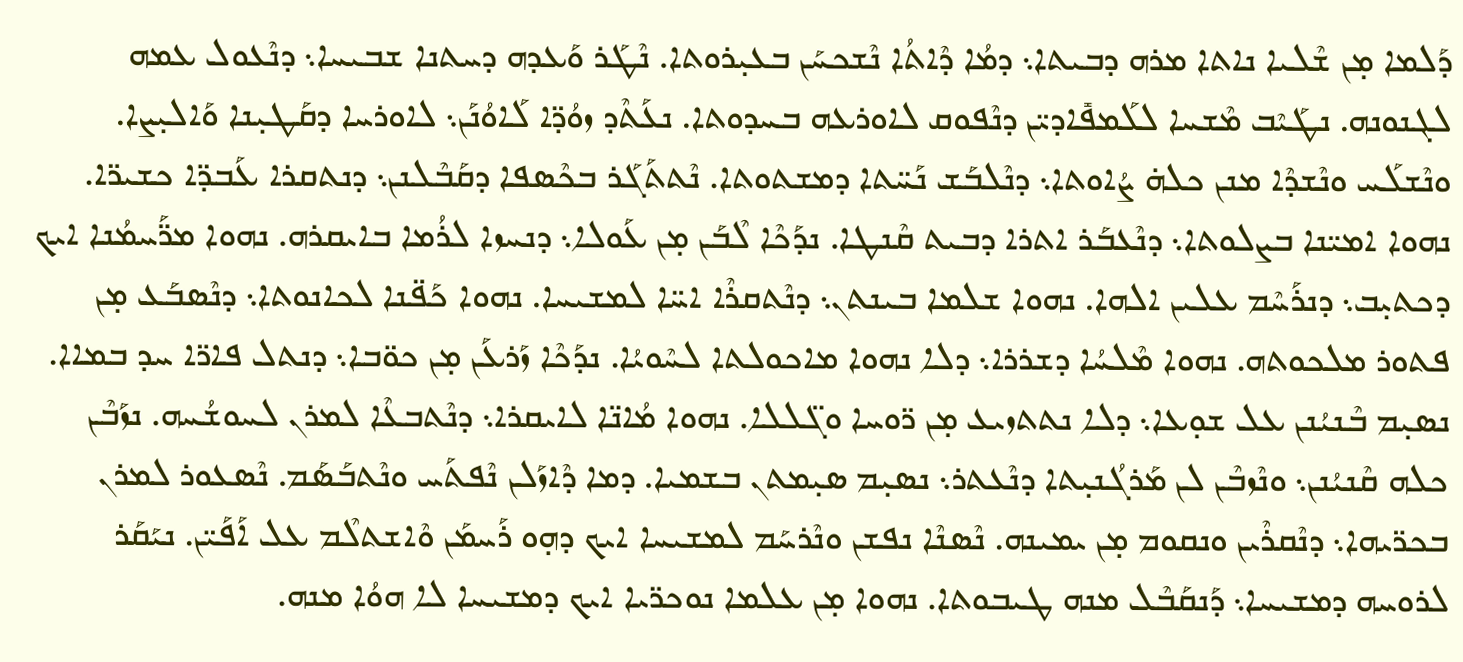ܕܰܠܡܐ ܡ̣ܢ ܫܶܠܝܐ ܢܐܬܐ ܡܪܗ ܕܒܝܬܐ܆ ܕܡܳܐ ܕܶܐܬܳܐ ܢܶܫܟܚܰܢ ܒܥܝ̣ܪܘܬܐ. ܢܶܛܰܪ ܘܰܥܕܗ ܕܚܬܢܐ ܫܒܝܚܐ܆ ܕܢܶܥܘܠ ܥܡܗ ܠܓܢܘܢܗ. ܢܛܰܝܶܒ ܡܶܫܚܐ ܠܠܰܡܦܺܐܕܝ̈ܢ ܕܢܶܦܘܩ ܠܐܘܪܥܗ ܒܚܕܘܬܐ. ܢܥܰܬܶܕ ܙܘܳܕ̈ܐ ܠܰܐܘܳܢܰܢ܆ ܠܐܘܪܚܐ ܕܩܰܛܝ̣ܢܐ ܘܰܐܠܝ̣ܨܐ. ܘܢܶܫܠܰܚ ܘܢܶܫܕܶܐ ܡܢܢ ܟܠܗ̇ ܨܳܐܘܬܐ܆ ܕܢܶܠܒܰܫ ܢܰܚ̈ܬܐ ܕܡܫܬܘܬܐ. ܢܶܬܬܰܓܰܪ ܒܟܶܣܦܐ ܕܩܰܒܶܠܢܢ܆ ܕܢܬܩܪܐ ܥܰܒܕ̈ܐ ܟܫܝܪ̈ܐ. ܢܗܘܐ ܐܡܝ̈ܢܐ ܒܨܠܘܬܐ܆ ܕܢܶܥܒܰܪ ܐܬܪܐ ܕܒܝܬ ܩܶܢܛܐ. ܢܕܰܟܶܐ ܠܶܒܰܢ ܡ̣ܢ ܥܰܘܠܐ܆ ܕܢܚܙܐ ܠܪܳܡܐ ܒܐܝܩܪܗ. ܢܗܘܐ ܡܪ̈ܰܚܡܳܢܐ ܐܝܟ ܕܟܬܝ̣ܒ܆ ܕܢܪܰܚܶܡ ܥܠܝܢ ܐܠܗܐ. ܢܗܘܐ ܫܠܡܐ ܒܝܢܬܢ܆ ܕܢܶܬܩܪܶܐ ܐܚ̈ܐ ܠܡܫܝܚܐ. ܢܗܘܐ ܟܰܦ̈ܢܐ ܠܟܐܢܘܬܐ܆ ܕܢܶܣܒܰܥ ܡ̣ܢ ܦܬܘܪ ܡܠܟܘܬܗ. ܢܗܘܐ ܡܶܠܚܳܐ ܕܫܪܪܐ܆ ܕܠܐ ܢܗܘܐ ܡܐܟܘܠܬܐ ܠܚܶܘܝܳܐ. ܢܕܰܟܶܐ ܙܰܪܥܰܢ ܡ̣ܢ ܟܘ̈ܒܐ܆ ܕܢܬܠ ܦܐܪ̈ܐ ܚܕ ܒܡܐܐ. ܢܣܝ̣ܡ ܒܶܢܝܳܢܢ ܥܠ ܫܘ̣ܥܐ܆ ܕܠܐ ܢܬܬܙܝܥ ܡ̣ܢ ܪ̈ܘܚܐ ܘܓ̈ܠܠܐ. ܢܗܘܐ ܡܳܐܢ̈ܐ ܠܐܝܩܪܐ܆ ܕܢܶܬܒܥܶܐ ܠܡܪܢ ܠܚܘܫܳܚܗ. ܢܙܰܒܶܢ ܟܠܗ ܩܶܢܝܳܢܢ܆ ܘܢܶܙܒܶܢ ܠܢ ܡܰܪܓܳܢܝ̣ܬܐ ܕܢܶܥܬܪ܆ ܢܣܝ̣ܡ ܣܝ̣ܡܬܢ ܒܫܡܝܐ. ܕܡܐ ܕܶܐܙܰܠܢ ܢܶܦܬܰܚ ܘܢܶܬܒܰܣܰܡ. ܢܶܣܥܘܪ ܠܡܪܢ ܒܟܪ̈ܝܗܐ܆ ܕܢܶܩܪܶܝܢ ܘܢܩܘܡ ܡ̣ܢ ܝܡܝܢܗ. ܢܶܣܢܶܐ ܢܦܫܢ ܘܢܶܪܚܰܡ ܠܡܫܝܚܐ ܐܝܟ ܕܗ̣ܘ ܪܰܚܡܰܢ ܘܶܐܫܬܠܶܡ ܥܠ ܐܰܦܰܝ̈ܢ. ܢܝܰܩܰܪ ܠܪܘܚܗ ܕܡܫܝܚܐ܆ ܕܰܢܩܰܒܶܠ ܡܢܗ ܛܝܒܘܬܐ. ܢܗܘܐ ܡ̣ܢ ܥܠܡܐ ܢܘܟܪ̈ܝܐ ܐܝܟ ܕܡܫܝܚܐ ܠܐ ܗܘܳܐ ܡܢܗ.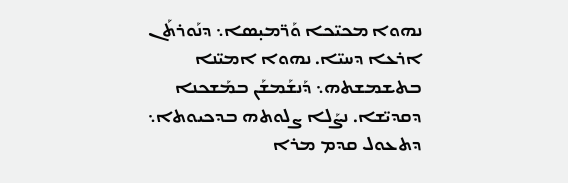ܢܗܘܐ ܡܟܝ̈ܟܐ ܘܰܪ̈ܡܝ̣ܣܐ܆ ܕܢܰܘܪܬܰܢ ܐܪܥܐ ܕܚܝ̈ܐ. ܢܗܘܐ ܐܡܝ̈ܢܐ ܒܬܫܡܫܬܗ܆ ܕܰܢܫܰܡܫܰܢ ܒܡܰܫܟܢܐ ܕܩܕܝ̈ܫܐ. ܢܨܰܠܐ ܨܠܘܬܗ ܒܕܟܝܘܬܐ܆ ܕܬܥܘܠ ܩܕܡ ܡܪܐ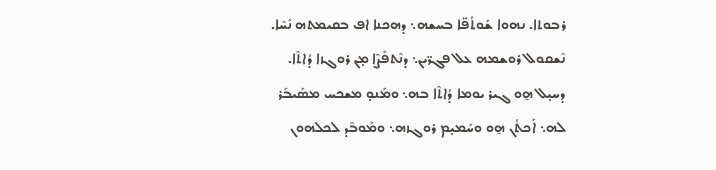ܪܒܘܬܐ. ܢܗܘܐ ܫܰܘܬܳܦ̈ܐ ܒܚܫܗ܆ ܕܗܟܢܐ ܐܦ ܒܩܝܡܬܗ ܢܺܚܶܐ. ܢܶܫܩܘܠ ܪܘܫܡܗ ܥܠ ܦܓܪ̈ܝܢ܆ ܕܢܶܬܦܰܨܶܐ ܡ̣ܢ ܪܘܓܙܐ ܕܳܐܬܶܐ. ܕܚܝ̣ܠ ܗ̱ܘ ܓܝܪ ܝܘܡܐ ܕܳܐܬܶܐ ܒܗ܆ ܘܡܰܢܘ̣ ܡܫܟܚ ܡܣܰܝܒܰܪ ܠܗ܆ ܐܰܟܬܳܢ ܗ̱ܘ ܘܚܰܡܝ̣ܡ ܪܘܓܙܗ܆ ܘܡܰܘܒܶܕ ܠܟܠܗܘܢ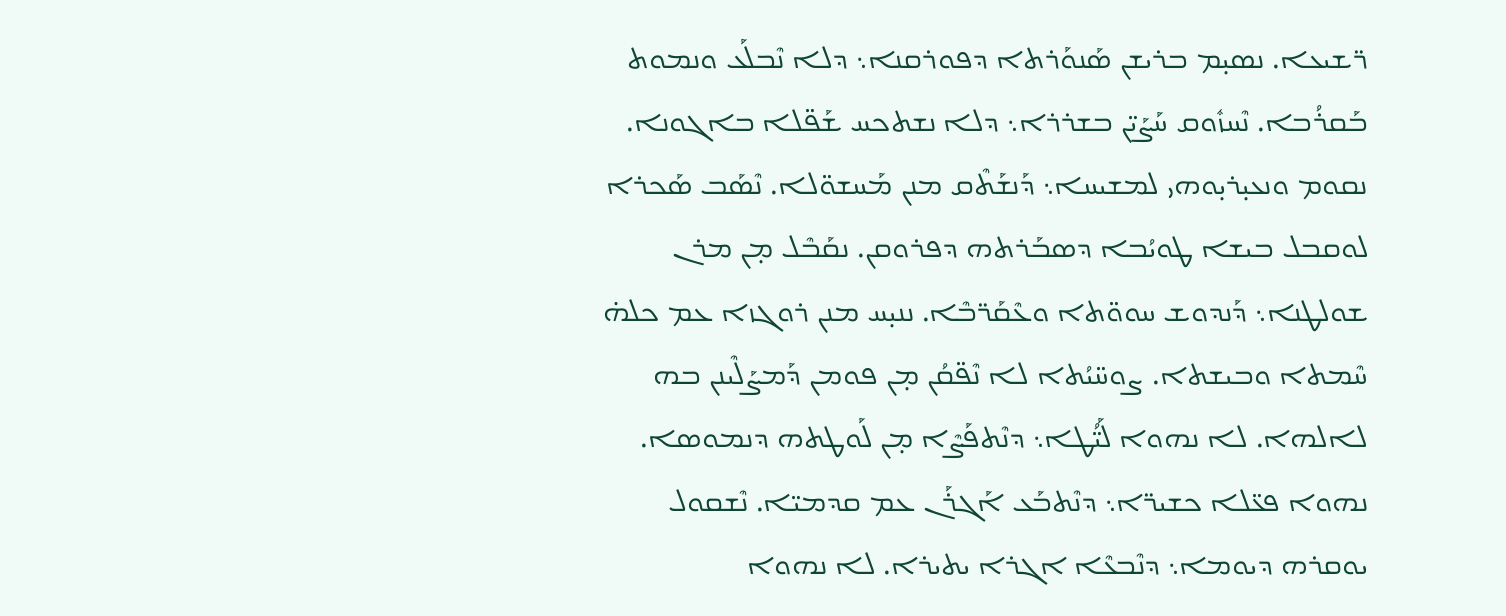ܪ̈ܫܝܥܐ. ܢܣܝ̣ܡ ܒܪܝܫܢ ܣܰܢܘܰܪܬܐ ܕܦܘܪܩܢܐ܆ ܕܠܐ ܢܶܒܠܰܥ ܘܢܡܘܬ ܒܰܩܪܳܒܐ. ܢܶܚܙܽܘܩ ܚܰܨܰܝ̈ܢ ܒܫܪܪܐ܆ ܕܠܐ ܢܫܬܟܚ ܫܰܦ̈ܠܐ ܒܐܓܘܢܐ. ܢܩܘܡ ܘܢܥܝ̣ܪܝ̣ܘܗܝ ܠܡܫܝܚܐ܆ ܕܰܢܫܰܬܶܩ ܡܢܢ ܡܰܚܫܘ̈ܠܐ. ܢܶܣܰܒ ܣܰܟܪܐ ܠܘܩܒܠ ܒܝܫܐ ܛܘܝܳܒܐ ܕܣܒܰܪܬܗ ܕܦܪܘܩܢ. ܢܩܰܒܶܠ ܡ̣ܢ ܡܪܢ ܫܘܠܛܢܐ܆ ܕܰܢܕܘܫ ܚܘܘ̈ܬܐ ܘܥܶܩܰܪ̈ܒܶܐ. ܢܢܝ̣ܚ ܡܢܢ ܪܘܓܙܐ ܥܡ ܟܠܗ̇ ܚܶܡܬܐ ܘܒܝܫܬܐ. ܨܘܚ̈ܝܳܬܐ ܠܐ ܢܶܦ̈ܩܳܢ ܡ̣ܢ ܦܘܡܢ ܕܰܡܨܰܠܶܝܢܢ ܒܗ ܠܐܠܗܐ. ܠܐ ܢܗܘܐ ܠܰܝ̈ܳܛܐ܆ ܕܢܶܬܦܰܨܶܐ ܡ̣ܢ ܠܰܘܛܬܗ ܕܢܡܘܣܐ. ܢܗܘܐ ܦܥ̈ܠܐ ܟܫܝܪ̈ܐ܆ ܕܢܶܬܒܰܥ ܐܰܓܪܰܢ ܥܡ ܩܕܡܝ̈ܐ. ܢܶܫܩܘܠ ܝܘܩܪܗ ܕܝܘܡܐ܆ ܕܢܶܒܥܶܐ ܐܓܪܐ ܝܬܝܪܐ. ܠܐ ܢܗܘܐ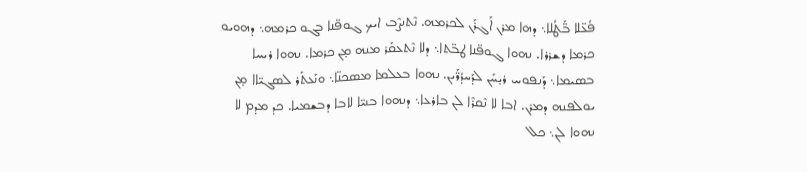ܦܳܥ̈ܠܐ ܒ̈ܰܛܳܠܐ܆ ܕܗܐ ܡܪܢ ܐܰܓܪܰܢ ܠܟܪܡܗ. ܢܶܬܢܨܶܒ ܐܝܟ ܓܘܦ̈ܢܐ ܒܓܘ ܟܪܡܗ܆ ܕܗܘܝܘ ܟܪܡܐ ܕܫܪܪܐ. ܢܗܘܐ ܓܘܦ̈ܢܐ ܛܒ̈ܬܐ܆ ܕܠܐ ܢܶܬܥܩܰܪ ܡܢܗ ܡ̣ܢ ܟܪܡܐ. ܢܗܘܐ ܪܝܚܐ ܒܣܝܡܐ܆ ܕܰܢܦܘܚ ܪܝ̣ܚܰܢ ܠܕܰܚܕܳܪ̈ܰܝܢ. ܢܗܘܐ ܒܥܠܡܐ ܡܣܟܢ̈ܐ܆ ܘܢܰܥܬܰܪ ܠܣܓܝ̈ܐܐ ܡ̣ܢ ܝܘܠܦܢܗ ܕܡܪܢ. ܐܒܐ ܠܐ ܢܶܩܪܶܐ ܠܢ ܒܐܪܥܐ܆ ܕܢܗܘܐ ܒܢܝ̈ܐ ܠܐܒܐ ܕܒܫܡܝܐ. ܟܕ ܡܕܡ ܠܐ ܢܗܘܐ ܠܢ܆ ܟܠ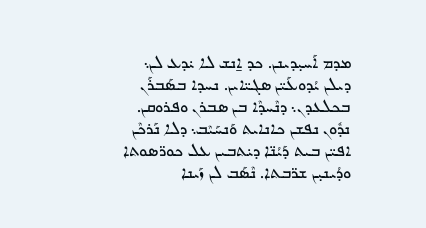ܡܕܡ ܐܰܚܝ̣ܕܝܢܢ. ܟܕ ܐ̱ܢܫ ܠܐ ܝ̇ܕܥ ܠܢ܆ ܕܝܠܢ ܝܳܕܘܥܰܝ̈ܢ ܣܓܝ̈ܐܝܢ. ܢܚܕܐ ܒܣܰܒܪܰܢ ܒܟܠܥܕܢ܆ ܕܢܶܚܕܶܐ ܒܢ ܣܒܪܢ ܘܦܪܘܩܢ. ܢܕܽܘܢ ܢܦܫܢ ܟܐܢܐܝܬ ܘܰܢܚܰܝܶܒ܆ ܕܠܐ ܢܰܪܟܶܢ ܐܦܝ̈ܢ ܒܝܬ ܕܰܝܳܢ̈ܐ ܕܝ̇ܬܒܝܢ ܥܠ ܟܘܪ̈ܣܘܬܐ ܘܕܳܝܢܝ̣ܢ ܫܪ̈ܒܬܐ. ܢܶܣܰܒ ܠܢ ܙܰܝܢܐ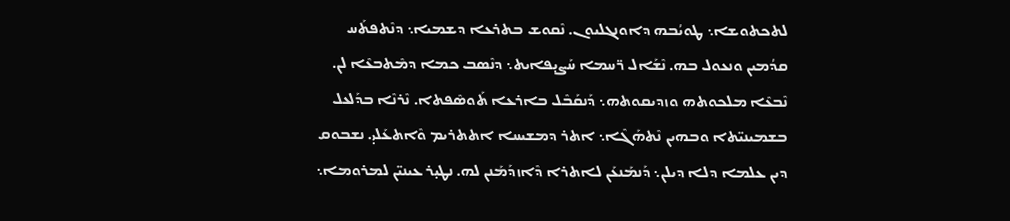ܠܬܟܬܘܫܐ܆ ܛܘܝܳܒܗ ܕܐܘܢܓܠܝܘܢ. ܢܶܩܘܫ ܒܬܪܥܐ ܕܫܡܝܐ܆ ܕܢܶܬܦܬܰܚ ܩܕܳܡܝܢ ܘܢܥܘܠ ܒܗ. ܢܶܫܰܐܠ ܪ̈ܚܡܐ ܚܰܨܝ̣ܦܐܝܬ܆ ܕܢܶܣܒ ܟܡܐ ܕܡܶܬܒܥܶܐ ܠܢ. ܢܶܒܥܶܐ ܡܠܟܘܬܗ ܘܙܕܝܩܘܬܗ܆ ܕܰܢܩܰܒܶܠ ܒܐܪܥܐ ܬܰܘܣܶܦܬܐ. ܢܶܪܢܶܐ ܒܕܰܠܥܠ ܒܫܡܝܢܝ̈ܬܐ ܘܒܗܝܢ ܢܶܬܗܰܓܶܐ܆ ܐܬܪ ܕܡܫܝܚܐ ܐܬܬܪܝܡ ܘܶܐܬܥܰܠܝ̣. ܢܫܒܘܩ ܕܝܢ ܥܠܡܐ ܕܠܐ ܕܝܠܢ܆ ܕܰܢܡܰܢܥܰܢ ܠܐܬܪܐ ܕܶܐܙܕܰܡܰܢܢ ܠܗ. ܢܛܝ̣ܪ ܥܝܢܝ̈ܢ ܠܡܪܘܡܐ܆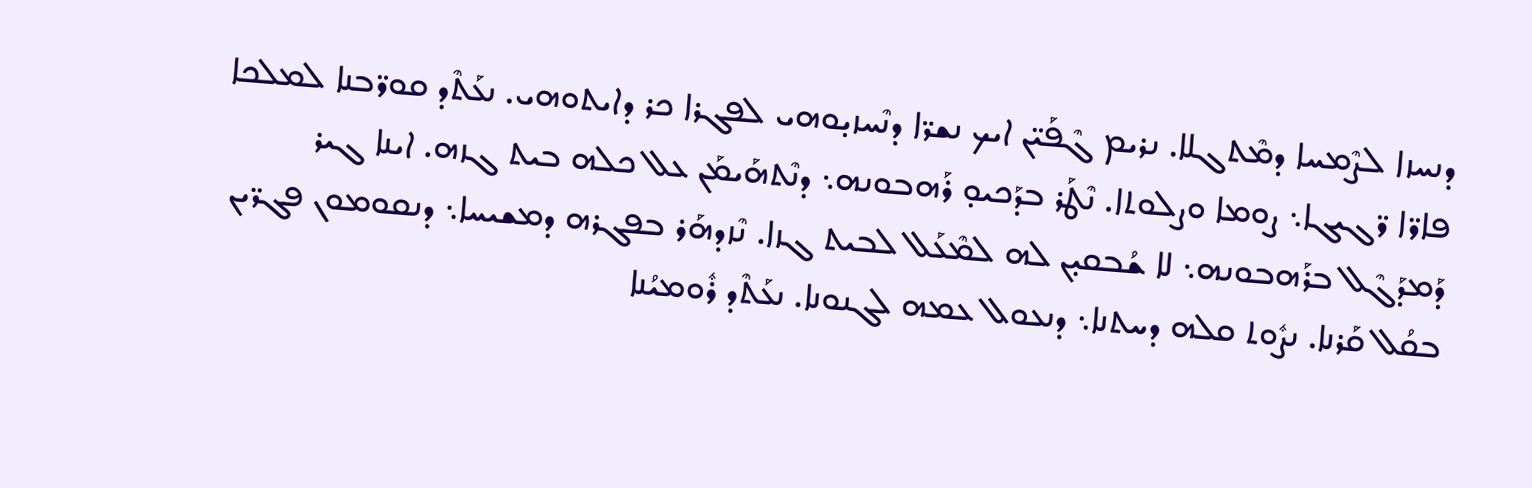ܕܢܚܙܐ ܠܨܶܡܚܐ ܕܡܶܬܓܠܐ. ܢܪܝܡ ܓܶܦܰܝ̈ܢ ܐܝܟ ܢܫܪ̈ܐ ܕܢܶܚܙܝ̣ܘܗܝ ܠܦܓܪܐ ܟܪ ܕܐܝܬܘܗܝ. ܢܥܰܬܶܕ ܩܘܪ̈ܒܢܐ ܠܡܠܟܐ ܦܐܪ̈ܐ ܪ̈ܓܝܓܐ܆ ܨܘܡܐ ܘܨܠܘܬܐ. ܢܶܛܰܪ ܒܕܰܟܝܘ̣ ܪܰܗܒܘܢܗ܆ ܕܢܶܬܗܰܝܡܰܢ ܥܠ ܟܠܗ ܒܝܬ ܓܙܗ. ܐܝܢܐ ܓܝܪ ܕܰܡܕܰܓܶܠ ܒܪܰܗܒܘܢܗ܆ ܠܐ ܫܳܒܩܝ̣ܢ ܠܗ ܠܡܶܥܰܠ ܠܒܝܬ ܓܙܐ. ܢܶܙܕܗܰܪ ܒܦܓܪܗ ܕܡܫܝܚܐ܆ ܕܢܩܘܡܘܢ ܦܓܪ̈ܝܢ ܒܩܳܠ ܩܰܪܢܐ. ܢܨܽܘܬ ܩܠܗ ܕܚܬܢܐ܆ ܕܢܥܘܠ ܥܡܗ ܠܓܢܘܢܐ. ܢܥܰܬܶܕ ܪܽܘܡܝܳܢܐ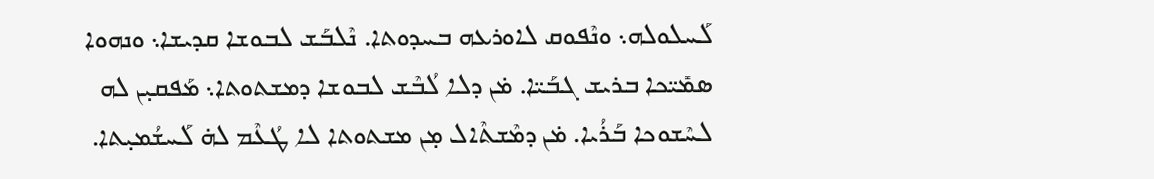ܠܰܚܠܘܠܗ܆ ܘܢܶܦܘܩ ܠܐܘܪܥܗ ܒܚܕܘܬܐ. ܢܶܠܒܰܫ ܠܒܘܫܐ ܩܕܝܫܐ܆ ܘܢܗܘܐ ܣܡܺܝ̈ܟܐ ܒܪܝܫ ܓܒܰܝ̈ܐ. ܡ̇ܢ ܕܠܐ ܠܳܒܶܫ ܠܒܘܫܐ ܕܡܫܬܘܬܐ܆ ܡܰܦܩܝ̣ܢ ܠܗ ܠܚܶܫܘܟܐ ܒܰܪܳܝܐ. ܡ̇ܢ ܕܡܶܫܬܶܐܠ ܡ̣ܢ ܡܫܬܘܬܐ ܠܐ ܛܳܥܶܡ ܠܗ̇ ܠܰܚܫܳܡܝ̣ܬܐ.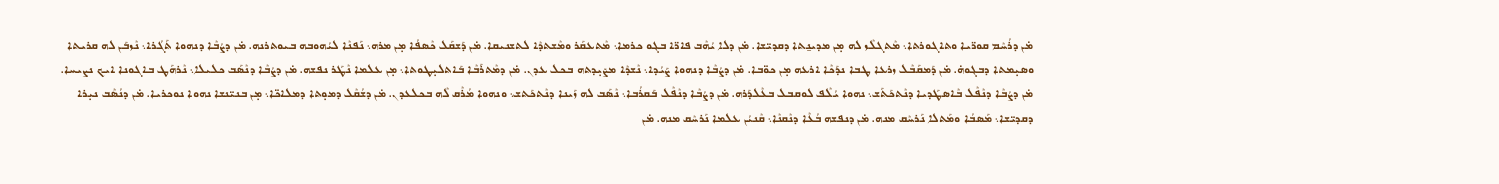ܡ̇ܢ ܕܪܳܚܶܡ ܩܘܪ̈ܝܐ ܘܬܐܓܘܪܬܐ܆ ܡܶܬܓܠܶܙ ܠܗ ܡ̣ܢ ܡܕܝܢ̱ܬܐ ܕܩܕܝ̈ܫܐ. ܡ̇ܢ ܕܠܐ ܝܳܗܶܒ ܦܐܪ̈ܐ ܒܓܘ ܟܪܡܐ܆ ܡܶܬܥܩܰܪ ܘܡܶܫܬܕܶܐ ܠܬܫܢܝܩܐ. ܡ̇ܢ ܕܰܫܩܰܠ ܟܶܣܦܳܐ ܡ̣ܢ ܡܪܗ܆ ܢܰܦܢܶܐ ܠܝܳܗܘܒܗ ܒܝܘܬܪܢܗ. ܡ̇ܢ ܕܨܳܒܶܐ ܕܢܗܘܐ ܬܰܓܳܪܐ܆ ܢܶܙܒܰܢ ܠܗ ܩܪܝܬܐ ܘܣܝ̣ܡܬܐ ܕܒܓܘܗ̇. ܡ̇ܢ ܕܰܡܩܰܒܶܠ ܙܪܥܐ ܛܒܐ ܢܕܰܟܶܐ ܐܪܥܗ ܡ̣ܢ ܟܘ̈ܒܐ. ܡ̇ܢ ܕܨܳܒܶܐ ܕܢܗܘܐ ܨܰܝܳܕܐ܆ ܢܶܫܕܶܐ ܡܨܺܝ̣ܕܬܗ ܒܟܠ ܥܕܢ. ܡ̇ܢ ܕܡܶܬܪܰܒܶܐ ܒܰܐܬܠܝ̣ܛܘܬܐ܆ ܡ̣ܢ ܥܠܡܐ ܢܶܛܰܪ ܢܦܫܗ. ܡ̇ܢ ܕܨܳܒܶܐ ܕܢܶܣܰܒ ܟܠܝܠܐ܆ ܢܶܪܗܰܛ ܒܐܓܘܢܐ ܐܝܟ ܢܨܝܚܐ. ܡ̇ܢ ܕܨܳܒܶܐ ܕܢܶܦܶܠ ܒܶܐܣܛܰܕܝܐ ܕܢܶܬܟܰܬܰܫ܆ ܢܗܘܐ ܝܳܠܶܦ ܠܘܩܒܠ ܒܥܶܠܕܰܪܗ. ܡ̇ܢ ܕܨܳܒܶܐ ܕܢܶܦܶܠ ܒܰܩܪܳܒܐ܆ ܢܶܣܰܒ ܠܗ ܙܰܝܢܐ ܕܢܶܬܟܰܬܫ܆ ܘܢܗܘܐ ܡܳܪܶܩ ܠܶܗ ܒܟܠܥܕܢ. ܡ̇ܢ ܕܫܳܩܶܠ ܕܡܘ̣ܬܐ ܕܡܠܐܟ̈ܐ܆ ܡ̣ܢ ܒܢܝ̈ܢܫܐ ܢܗܘܐ ܢܘܟܪܝܐ. ܡ̇ܢ ܕܢܳܣܶܒ ܢܝ̣ܪܐ ܕܩܕܝ̈ܫܐ܆ ܡܰܣܒܳܐ ܘܡܰܬܠܐ ܢܰܪܚܶܩ ܡܢܗ. ܡ̇ܢ ܕܢܦܫܗ ܒܳܥܶܐ ܕܢܶܩܢܶܐ܆ ܩܶܢܝܳܢ ܥܠܡܐ ܢܰܪܚܶܩ ܡܢܗ. ܡ̇ܢ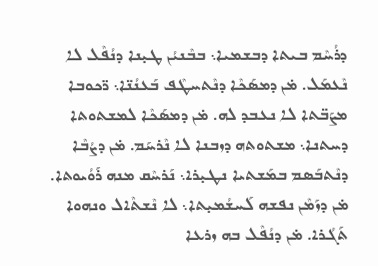ܕܪܳܚܶܡ ܒܝܬܐ ܕܒܫܡܝܐ܆ ܒܒܶܢܝܳܢ ܛܝ̣ܢܐ ܕܢܳܦܶܠ ܠܐ ܢܶܥܡܰܠ. ܡ̇ܢ ܕܡܣܰܟܶܐ ܕܢܶܬܚܛܶܦ ܒܰܥܢܳܢ̈ܐ܆ ܪ̈ܟܘܒܐ ܡܨܰܒ̈ܬܐ ܠܐ ܢܥܒܕ ܠܗ. ܡ̇ܢ ܕܡܣܰܟܶܐ ܠܡܫܬܘܬܐ ܕܚܬܢܐ܆ ܡܫܬܘܬܗ ܕܙܒܢܐ ܠܐ ܢܶܪܚܰܡ. ܡ̇ܢ ܕܨܳܒܶܐ ܕܢܶܬܒܰܣܡ ܒܡܰܫܬܝܐ ܢܛܝ̣ܪܐ܆ ܢܰܪܚܶܩ ܡܢܗ ܪܰܘܳܝܘܬܐ. ܡ̇ܢ ܕܙܰܡܶܢ ܢܦܫܗ ܠܰܚܫܳܡܝ̣ܬܐ܆ ܠܐ ܢܶܫܬܶܐܠ ܘܢܗܘܐ ܬܰܓܳܪܐ. ܡ̇ܢ ܕܢܳܦܶܠ ܒܗ ܙܪܥܐ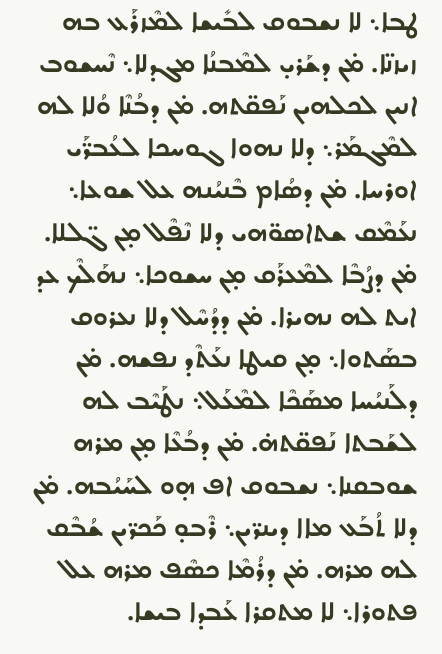ܛܒܐ܆ ܠܐ ܢܫܒܘܩ ܠܒܺܝܫܐ ܠܡܶܙܪܰܥ ܒܗ ܙܝܙܢ̈ܐ. ܡ̇ܢ ܕܫܰܪܝ̣ ܠܡܶܒܢܳܐ ܡܓܕܠܐ܆ ܢܶܚܫܘܒ ܐܢܝܢ ܠܟܠܗܝܢ ܢܰܦܩ̈ܬܗ. ܡ̇ܢ ܕܒܳܢܶܐ ܘܳܠܐ ܠܗ ܠܡܶܓܡܰܪ܆ ܕܠܐ ܢܗܘܐ ܓܘܚܟܐ ܠܥܳܒܪ̈ܰܝ ܐܘܪܚܐ. ܡ̇ܢ ܕܣܳܐܡ ܒܶܢܝܳܢܗ ܥܠ ܫܘܥܐ܆ ܢܥܰܡܶܩ ܫܬܐܣܘ̈ܗܝ ܕܠܐ ܢܶܦܶܠ ܡ̣ܢ ܓ̈ܠܠܐ. ܡ̇ܢ ܕܨܳܒܶܐ ܠܡܶܥܪܰܩ ܡ̣ܢ ܚܫܘܟܐ܆ ܢܗܰܠܶܟ ܥܕ ܐܝܬ ܠܗ ܢܗܝܪܐ. ܡ̇ܢ ܕܕܳܚܶܠ ܕܠܐ ܢܥܪܘܩ ܒܣܰܬܘܐ܆ ܡ̣ܢ ܩܝܛܐ ܢܥܰܬܶܕ ܢܦܫܗ. ܡ̇ܢ ܕܠܰܢܝܳܚܐ ܡܣܰܟܶܐ ܠܡܶܥܰܠ܆ ܢܛܰܝܶܒ ܠܗ ܠܫܰܒܬܐ ܢܰܦܩ̈ܬܗ̇. ܡ̇ܢ ܕܒܳܥܶܐ ܡ̣ܢ ܡܪܗ ܫܘܒܩܢܐ܆ ܢܫܒܘܩ ܐܦ ܗ̣ܘ ܠܚܰܝܳܒܗ. ܡ̇ܢ ܕܠܐ ܬܳܒܰܥ ܡܐܐ ܕܝܢܪ̈ܝܢ܆ ܪܶܒܘ̣ ܟܰܟܪ̈ܝܢ ܫܳܒܶܩ ܠܗ ܡܪܗ. ܡ̇ܢ ܕܪܳܡܶܐ ܟܣܶܦ ܡܪܗ ܥܠ ܦܬܘܪܐ܆ ܠܐ ܡܬܩܪܐ ܥܰܒܕܐ ܒܝܫܐ.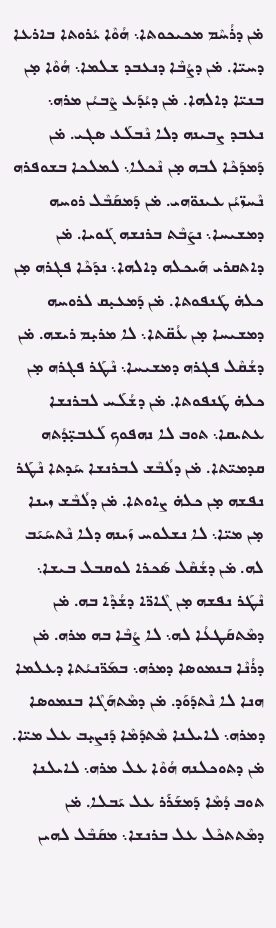ܡ̇ܢ ܕܪܳܚܶܡ ܡܟܝܟܘܬܐ܆ ܗܳܘܶܐ ܝܳܪܘܬܐ ܒܐܪܥܐ ܕܚܝ̈ܐ. ܡ̇ܢ ܕܨܳܒܶܐ ܕܢܥܒܕ ܫܠܡܐ܆ ܗܳܘܶܐ ܡ̣ܢ ܒܢܝ̈ܐ ܕܐܠܗܐ. ܡ̇ܢ ܕܝܳܕܰܥ ܨܶܒܝܳܢ ܡܪܗ܆ ܢܥܒܕ ܨܒܝܢܗ ܕܠܐ ܢܶܒܠܰܥ ܣܓܝ. ܡ̇ܢ ܕܰܡܕܰܟܶܐ ܠܒܗ ܡ̣ܢ ܢܶܟܠܐ܆ ܠܡܠܟܐ ܒܫܘܦܪܗ ܢܶܚܙ̈ܝܳܢ ܥܝܢܘ̈ܗܝ. ܡ̇ܢ ܕܰܡܩܰܒܶܠ ܪܘܚܗ ܕܡܫܝܚܐ܆ ܢܨܰܒܶܬ ܒܪܢܫܗ ܓܰܘܝܐ. ܡ̇ܢ ܕܐܬܩܪܝ ܗܰܝܟܠܗ ܕܐܠܗܐ܆ ܢܕܰܟܶܐ ܦܓܪܗ ܡ̣ܢ ܟܠܗ̇ ܛܰܢܦܘܬܐ. ܡ̇ܢ ܕܰܡܥܝ̣ܩ ܠܪܘܚܗ ܕܡܫܝܚܐ ܡ̣ܢ ܥܳܩ̈ܬܐ܆ ܠܐ ܡܪܝ̣ܡ ܪܝܫܗ. ܡ̇ܢ ܕܫܳܩܶܠ ܦܓܪܗ ܕܡܫܝܚܐ܆ ܢܶܛܰܪ ܦܓܪܗ ܡ̣ܢ ܟܠܗ̇ ܛܰܢܦܘܬܐ. ܡ̇ܢ ܕܫܳܠܰܚ ܠܒܪܢܫܐ ܥܬܝܩܐ܆ ܬܘܒ ܠܐ ܢܗܦܘܟ ܠܰܥܒܝ̣̈ܕܳܬܗ ܩܕܡܝ̈ܬܐ. ܡ̇ܢ ܕܠܳܒܶܫ ܠܒܪܢܫܐ ܚܰܕܬܐ ܢܶܛܰܪ ܢܦܫܗ ܡ̣ܢ ܟܠܗ̇ ܨܐܘܬܐ. ܡ̇ܢ ܕܠܳܒܶܫ ܙܝܢܐ ܡ̣ܢ ܡܝ̈ܐ܆ ܠܐ ܢܫܠܘܚ ܙܰܝܢܗ ܕܠܐ ܢܶܬܚܰܝܰܒ ܠܗ. ܡ̇ܢ ܕܫܳܩܶܠ ܣܰܟܪܐ ܠܘܩܒܠ ܒܝܫܐ܆ ܢܶܛܰܪ ܢܦܫܗ ܡ̣ܢ ܓܶܐܪ̈ܐ ܕܫܳܕܶܐ ܒܗ. ܡ̇ܢ ܕܡܶܬܩܰܛܥܳܐ ܠܗ܆ ܠܐ ܨܳܒܶܐ ܒܗ ܡܪܗ. ܡ̇ܢ ܕܪܳܢܶܐ ܒܢܡܘܣܐ ܕܡܪܗ܆ ܒܡܰܪ̈ܢܝܳܬܐ ܕܥܠܡܐ ܗܢܐ ܠܐ ܢܶܬܕܰܘܰܕ. ܡ̇ܢ ܕܡܶܬܗܰܓܶܐ ܒܢܡܘܣܐ ܕܡܪܗ܆ ܠܐܝܠܢܐ ܡܶܬܕܰܡܶܐ ܕܰܢܨܝ̣ܒ ܥܠ ܡܝ̈ܐ. ܡ̇ܢ ܕܬܘܟܠܢܗ ܗܳܘܶܐ ܥܠ ܡܪܗ܆ ܠܐܝܠܢܐ ܬܘܒ ܕܳܡܶܐ ܕܰܡܫܰܪܰܪ ܥܠ ܝܰܒܠܐ. ܡ̇ܢ ܕܡܶܬܬܟܶܠ ܥܠ ܒܪܢܫܐ܆ ܡܩܰܒܶܠ ܠܗܝܢ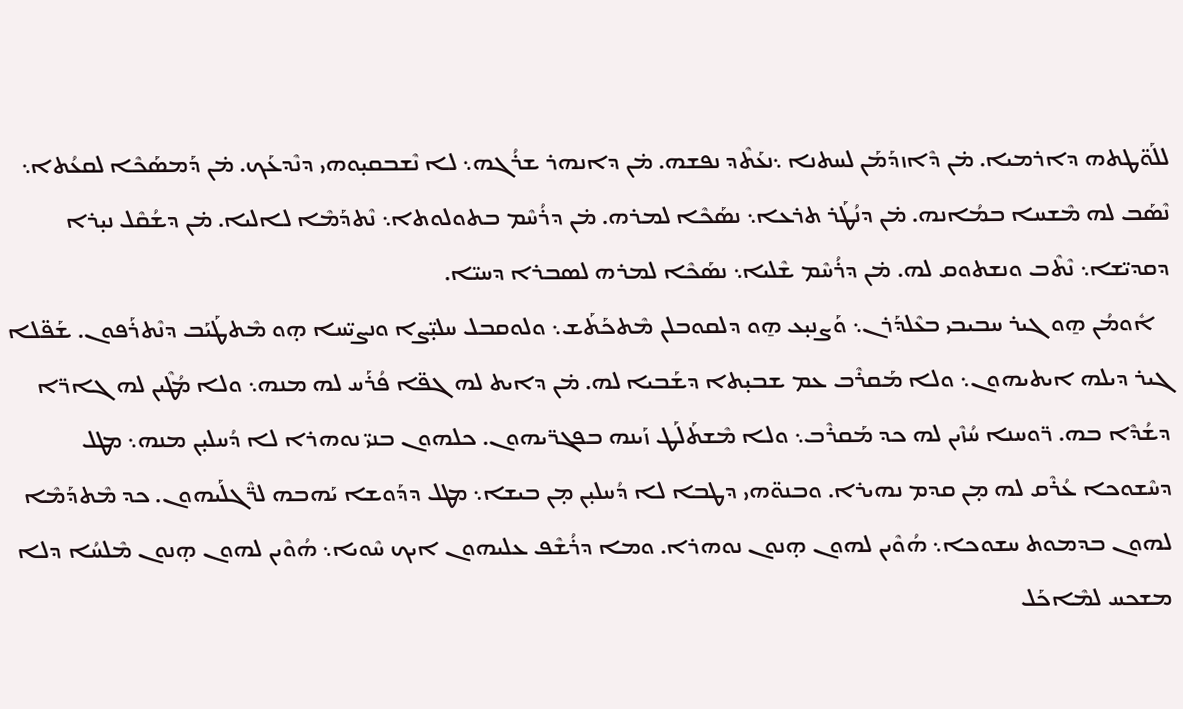ܠܠܰܘ̈ܛܬܗ ܕܐܪܡܝܐ. ܡ̇ܢ ܕܶܐܙܕܰܡܰܢ ܠܚܬܢܐ ܆ܢܥܰܬܶܕ ܢܦܫܗ. ܡ̇ܢ ܕܐܢܗܪ ܫܪܳܓܗ܆ ܠܐ ܢܶܫܒܩܝ̣ܘܗܝ ܕܢܶܕܥܰܟ. ܡ̇ܢ ܕܰܡܣܰܟܶܐ ܠܩܥܳܬܐ܆ ܢܶܣܰܒ ܠܗ ܡܶܫܚܐ ܒܡܳܐܢܗ. ܡ̇ܢ ܕܢܳܛܰܪ ܬܪܥܐ܆ ܢܣܰܟܶܐ ܠܡܪܗ. ܡ̇ܢ ܕܪܳܚܶܡ ܒܬܘܠܘܬܐ܆ ܢܶܬܕܰܡܶܐ ܠܐܠܝܐ. ܡ̇ܢ ܕܫܳܩܶܠ ܢܝ̣ܪܐ ܕܩܕܝ̈ܫܐ܆ ܢܶܬܶܒ ܘܢܫܬܘܩ ܠܗ. ܡ̇ܢ ܕܪܳܚܶܡ ܫܶܠܝܐ܆ ܢܣܰܟܶܐ ܠܡܪܗ ܠܣܒܪܐ ܕܚܝ̈ܐ.
   ܐܽܘܡܳܢ ܗ̱ܘ ܓܝܪ ܚܒܝܒܝ ܒܥܶܠܕܰܪܢ܆ ܘܰܨܢܝ̣ܥ ܗ̱ܘ ܕܠܩܘܒܠܢ ܡܶܬܟܰܬܰܫ܆ ܘܠܘܩܒܠ ܚܠܝ̣̈ܨܐ ܘܢܨܝ̈ܚܐ ܗ̣ܘ ܡܶܬܛܰܝܰܒ ܕܢܶܬܪܰܦܘܢ. ܫܰܦ̈ܠܐ ܓܝܪ ܕܝܠܗ ܐܝܬܝܗܘܢ܆ ܘܠܐ ܡܰܩܪܶܒ ܥܡ ܫܒܝ̣ܬܐ ܕܫܰܒܝܐ ܠܗ. ܡ̇ܢ ܕܐܝܬ ܠܗ ܓܦ̈ܐ ܦܳܪܰܚ ܠܗ ܡܢܗ܆ ܘܠܐ ܡܳܛܶܝܢ ܠܗ ܓܐܪ̈ܐ ܕܫܳܕܶܐ ܒܗ. ܪ̈ܘܚܢܐ ܚܳܙܶܝܢ ܠܗ ܟܕ ܡܰܩܪܶܒ܆ ܘܠܐ ܡܶܫܬܰܠܰܛ ܙܰܝܢܗ ܒܦܓܪ̈ܝܗܘܢ. ܟܠܗܘܢ ܒܢܝ̈ ܢܘܗܪܐ ܠܐ ܕܳܚܠܝ̣ܢ ܡܢܗ܆ ܡܛܠ ܕܚܶܫܘܟܐ ܥܳܪܶܩ ܠܗ ܡ̣ܢ ܩܕܡ ܢܗܝܪܐ. ܘܒܢܘ̈ܗܝ ܕܛܒܐ ܠܐ ܕܳܚܠܝ̣ܢ ܡ̣ܢ ܒܝܫܐ܆ ܡܛܠ ܕܕܰܘܫܐ ܝܰܗܒܗ ܠܪ̈ܶܓܠܰܝܗܘܢ. ܟܕ ܡܶܬܕܰܡܶܐ ܠܗܘܢ ܒܕܡܘܬ ܚܫܘܟܐ܆ ܗܳܘܶܝܢ ܠܗܘܢ ܗ̣ܢܘܢ ܢܘܗܪܐ. ܘܡܐ ܕܪܳܫܶܦ ܥܠܝܗܘܢ ܐܝܟ ܚܶܘܝܐ܆ ܗܳܘܶܝܢ ܠܗܘܢ ܗ̣ܢܘܢ ܡܶܠܚܳܐ ܕܠܐ ܡܫܟܚ ܠܡܶܐܟܰܠ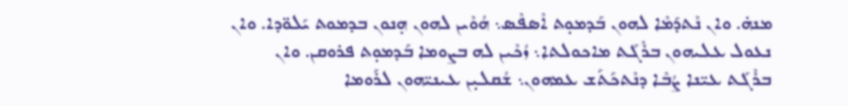ܡܢܗ̇. ܘܐܢ ܢܶܬܕܰܡܶܐ ܠܗܘܢ ܒܰܕܡܘ̣ܬ ܐܶܣܦܶܣ܆ ܗܳܘܶܝܢ ܠܗܘܢ ܗ̣ܢܘܢ ܒܕܡܘܬ ܝܰܠܘ̈ܕܐ. ܘܐܢ ܢܥܘܠ ܥܠܝܗܘܢ ܒܪܶܓܰܬ ܡܐܟܘܠܬܐ܆ ܙܳܟܶܝܢ ܠܗ ܒܨܘܡܐ ܒܰܕܡܘ̣ܬ ܦܪܘܩܢ. ܘܐܢ ܒܪܶܓܰܬ ܥܝ̈ܢܐ ܨܳܒܶܐ ܕܢܶܬܟܰܬܰܫ ܥܡܗܘܢ܆ ܫܳܩܠܝ̣ܢ ܥܝܢܝ̈ܗܘܢ ܠܪܰܘܡܐ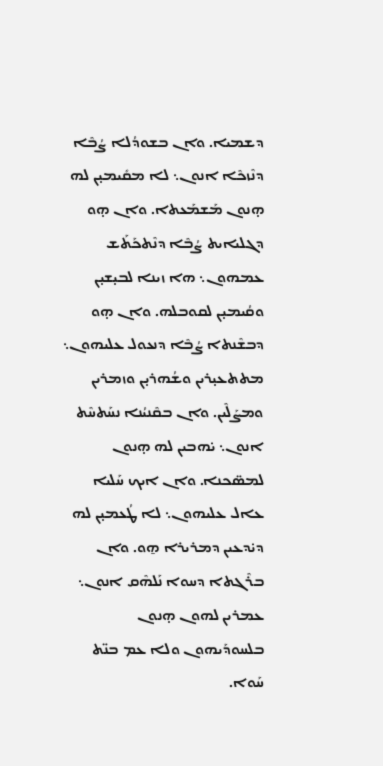ܕܫܡܝܐ. ܘܐܢ ܒܫܘܕܳܠܐ ܨܳܒܶܐ ܕܢܶܙܟܶܐ ܐܢܘܢ܆ ܠܐ ܡܩܺܝܡܝ̣ܢ ܠܗ ܗ̣ܢܘܢ ܡܰܫܡܰܥܬܐ. ܘܐܢ ܗ̣ܘ ܕܓܠܝܐܝܬ ܨܳܒܶܐ ܕܢܶܬܟܰܬܰܫ ܥܡܗܘܢ܆ ܗܐ ܙܝܢܐ ܠܒܝ̣ܫܝ̣ܢ ܘܩܳܝܡܝ̣ܢ ܠܩܘܒܠܗ. ܘܐܢ ܗ̣ܘ ܕܒܫܶܢܬܐ ܨܳܒܶܐ ܕܢܥܘܠ ܥܠܝܗܘܢ܆ ܡܬܬܥܝ̣ܪܝܢ ܘܫܳܗܪܝ̣ܢ ܘܙܡܪܝܢ ܘܡܨܰܠܶܝܢ. ܘܐܢ ܒܩܶܢܝܳܢܐ ܢܚܰܬܚܶܬ ܐܢܘܢ܆ ܝ̇ܗܒܝܢ ܠܗ ܗ̣ܢܘܢ ܠܡܣ̈ܟܢܐ. ܘܐܢ ܐܝܟ ܚܰܠܝܐ ܥܐܠ ܥܠܝܗܘܢ܆ ܠܐ ܛܳܥܡܝ̣ܢ ܠܗ ܕܝ̇ܕܥܝܢ ܕܡܪܝܪܐ ܗ̱ܘ. ܘܐܢ ܒܪܶܓܬܐ ܕܚܘܐ ܢܰܠܗܶܩ ܐܢܘܢ܆ ܥܡܪܝܢ ܠܗܘܢ ܗ̣ܢܘܢ ܒܠܚܘܕܰܝܗܘܢ ܘܠܐ ܥܡ ܒܢ̈ܬ ܚܰܘܐ.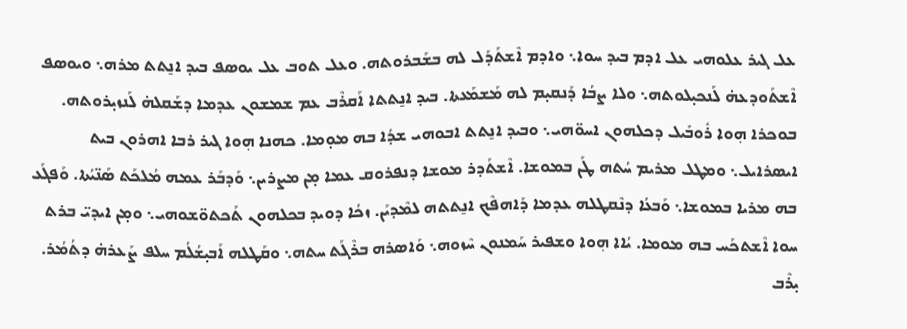ܥܠ ܓܝܪ ܥܠܘܗܝ ܥܠ ܐܕܡ ܒܝܕ ܚܘܐ܆ ܘܐܕܡ ܐܶܫܬܰܕܰܠ ܠܗ ܒܫܰܒܪܘܬܗ. ܘܥܠ ܬܘܒ ܥܠ ܝܘܣܦ ܒܝܕ ܐܢ̱ܬܬ ܡܪܗ܆ ܘܝܘܣܦ ܐܶܫܬܰܘܕܥܗ̇ ܠܰܢܟܝ̣ܠܘܬܗ܆ ܘܠܐ ܨܒܳܐ ܕܰܢܩܝ̣ܡ ܠܗ ܡܰܫܡܰܥܬܐ. ܒܝܕ ܐܢ̱ܬܬܐ ܐܰܩܪܶܒ ܥܡ ܫܡܫܘܢ ܥܕܡܐ ܕܫܰܩܠܗ̇ ܠܰܢܙܝ̣ܪܘܬܗ. ܒܘܟܪܐ ܗ݂ܘܐ ܪܽܘܒܺܝܠ ܕܟܠܗܘܢ ܐܚܘ̈ܗܝ܆ ܘܒܝܕ ܐܢ̱ܬܬ ܐܒܘܗܝ ܫܕܳܐ ܒܗ ܡܘ̣ܡܐ. ܟܗܢܐ ܗ݂ܘܐ ܓܝܪ ܪܒܐ ܐܗܪܘܢ ܒܝܬ ܐܝܣܪܐܝܠ܆ ܘܡܛܠ ܡܪܝܡ ܚܳܬܗ ܛܰܢ ܒܡܘܫܐ. ܐܶܫܬܰܕܪ ܡܘܫܐ ܕܢܦܪܘܩ ܥܡܐ ܡ̣ܢ ܡܨܪܝܢ܆ ܘܰܕܒܰܪ ܥܡܗ ܡܳܠܟܰܬ ܣܰܢ̈ܝܳܬܐ. ܘܰܦܓܰܥ ܒܗ ܡܪܝܐ ܒܡܘܫܐ܆ ܘܰܒܥܳܐ ܕܢܶܩܛܠܗ ܥܕܡܐ ܕܰܐܗܦܶܟ ܐܢ̱ܬܬܗ ܠܡܶܕܝܰܢ. ܙܟܳܐ ܕܘܝܕ ܒܟܠܗܘܢ ܬܰܟܬܘ̈ܫܘܗܝ܆ ܘܡ̣ܢ ܐܝܕܝ̈ ܒܪܬ ܚܘܐ ܐܶܫܬܟܰܚ ܒܗ ܡܘܡܐ. ܝܳܐܐ ܗ݂ܘܐ ܘܫܦܝܪ ܚܰܡܢܘܢ ܚܶܙܘܗ܆ ܘܰܐܣܪܗ ܒܪܶܓܰܬ ܚܬܗ܆ ܘܩܰܛܠܗ ܐܰܒܝ̣ܫܳܠܳܡ ܚܠܦ ܨܰܥܪܗ̇ ܕܬܳܡܳܪ. ܝ̣ܪܶܒ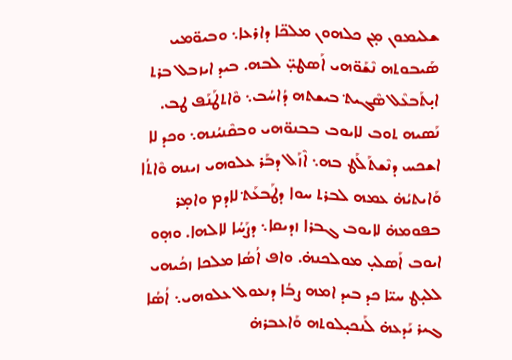ܫܠܝܡܘܢ ܡ̣ܢ ܟܠܗܘܢ ܡܠܟ̈ܐ ܕܐܪܥܐ܆ ܘܒܝܘ̈ܡܝ ܣܰܝܒܘܬܗ ܢܶܫܰܘ̈ܗܝ ܐܰܣܛܝ̣̈ ܠܒܗ. ܒܝܕ ܐܝܙܒܠ ܒܪܬ ܐܝ̣ܬܰܒܥܶܠ ܣܶܓܝܬ݀ ܒܝܫܬܗ ܕܳܐܚܳܒ܆ ܘܶܐܬܛܰܢܰܦ ܛܒ. ܢܰܣܝܗ ܬܘܒ ܠܐܝܘܒ ܒܒܢܘ̈ܗܝ ܘܒܩܶܢܝܳܢܗ܆ ܘܟܕ ܠܐ ܐܫܟܚ ܕܢܶܫܬܰܠܰܛ ܒܗ܆ ܐܶܙܰܠ ܕܒܰܪ ܥܠܘܗܝ ܙܝܢܗ ܘܶܐܬܳܐ ܘܰܐܝܬܝܳܗ̇ ܥܡܗ ܠܒܪܬ ܚܘܐ ܕܛܰܒܥܰܬ݀ ܠܐܕܡ ܘܐܡ̣ܪ ܒܦܘܡܗ̇ ܠܐܝܘܒ ܓܒܪܐ ܙܕܝܩܐ܆ ܕܨܰܚܳܐ ܠܐܠܗܐ. ܘܗ̣ܘ ܐܝܘܒ ܐܰܣܠܝ̣ ܡܘܠܟܢܗ̇. ܘܐܦ ܐܳܣܳܐ ܡܠܟܐ ܙܟܳܝܗܝ ܠܠܝ̣ܛ ܚܝ̈ܐ ܟܕ ܒܝܕ ܐܡܗ ܨܒܳܐ ܕܢܥܘܠ ܥܠܘܗܝ܆ ܐܳܣܳܐ ܓܝܪ ܝܰܕܥܗ̇ ܠܰܢܟܝ̣ܠܘܬܗ ܘܰܐܥܒܪܗ̇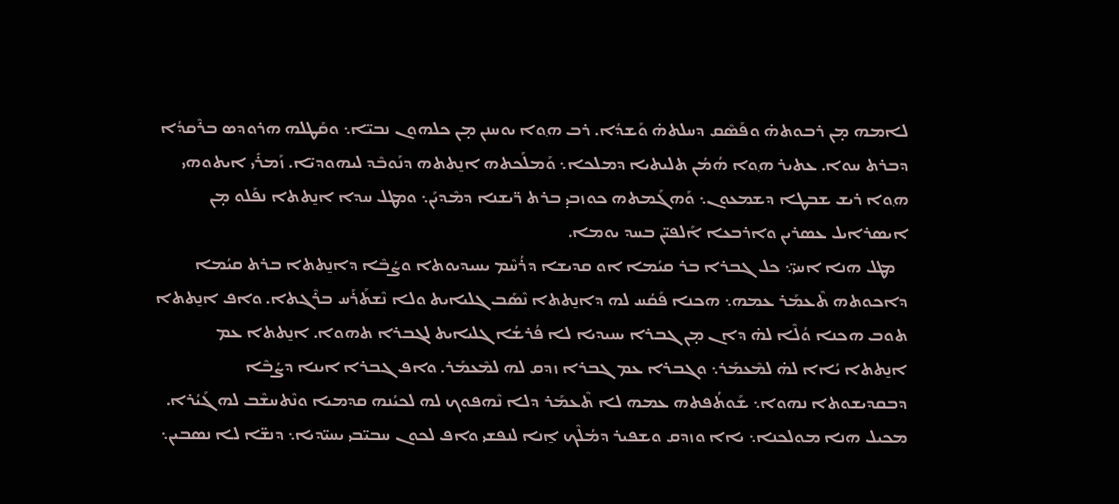ܠܐܡܗ ܡ̣ܢ ܪܒܘܬܗ̇ ܘܦܰܣܶܩ ܕܚܠܬܗ̇ ܘܰܫܕܳܐ. ܪܒ ܗ݂ܘܐ ܝܘܚܢܢ ܡ̣ܢ ܟܠܗܘܢ ܢܒܝ̈ܐ܆ ܘܩܰܛܠܗ ܗܪܘܕܣ ܒܪܶܩܕܳܐ ܕܒܪܬ ܚܘܐ. ܥܬܝܪ ܗ݂ܘܐ ܗܳܡܳܢ ܬܠܝܬܝܐ ܕܡܠܟܐ܆ ܘܰܡܠܰܟܬܗ ܐܢ̱ܬܬܗ ܕܢܰܘܒܶܕ ܠܝܗܘܕܝ̈ܐ. ܙܰܡܪܺܝ ܐܝܬܘܗܝ ܗ݂ܘܐ ܪܝܫ ܫܒܛܐ ܕܫܡܥܘܢ܆ ܘܰܗܓܰܡܬܗ ܟܘܙܒܝ̣ ܒܪܬ ܪ̈ܝܫܢܐ ܕܡܶܕܝܰܢ܆ ܘܡܛܠ ܚܕܐ ܐܢ̱ܬܬܐ ܢܦܰܠܘ ܡ̣ܢ ܐܝܣܪܐܝܠ ܥܣܪܝܢ ܘܐܪܒܥܐ ܐܰܠܦܝ̈ܢ ܒܚܕ ܝܘܡܐ.
   ܡܛܠ ܗܢܐ ܐܚܝ̈܆ ܟܠ ܓܒܪܐ ܒܪ ܩܝܳܡܐ ܐܘ ܩܕܝܫܐ ܕܪܳܚܶܡ ܝܚܝܕܝܘܬܐ ܘܨܳܒܶܐ ܕܐܢ̱ܬܬܐ ܒܪܬ ܩܝܳܡܐ ܕܐܟܘܬܗ ܬܶܥܡܰܪ ܥܡܗ܆ ܗܟܢܐ ܦܰܩܳܚ ܠܗ ܕܐܢ̱ܬܬܐ ܢܶܣܰܒ ܓܠܝܐܝܬ ܘܠܐ ܢܶܫܬܰܪܰܚ ܒܪܶܓܬܐ. ܘܐܦ ܐܢ̱ܬܬܐ ܬܘܒ ܗܟܢܐ ܘܳܠܶܐ ܠܗ̇ ܕܐܢ ܡ̣ܢ ܓܒܪܐ ܝܚܝܕܝܐ ܠܐ ܦܳܪܫܳܐ ܓܠܝܐܝܬ ܠܓܒܪܐ ܬܗܘܐ. ܐܢ̱ܬܬܐ ܥܡ ܐܢ̱ܬܬܐ ܝܳܐܐ ܠܗ̇ ܠܡܶܥܡܰܪ܆ ܘܓܒܪܐ ܥܡ ܓܒܪܐ ܙܕܩ ܠܗ ܠܡܶܥܡܰܪ. ܘܐܦ ܓܒܪܐ ܐܝܢܐ ܕܨܳܒܶܐ ܕܒܩܕܝܫܘܬܐ ܢܗܘܐ܆ ܫܰܘܬܳܦܬܗ ܥܡܗ ܠܐ ܬܶܥܡܰܪ ܕܠܐ ܢܶܗܦܘܟ ܠܗ ܠܟܝܳܢܗ ܩܕܡܝܐ ܘܢܶܬܚܫܶܒ ܠܗ ܓܰܝܳܪܐ. ܡܟܝܠ ܗܢܐ ܡܘܠܟܢܐ܆ ܝܐܐ ܘܙܕܩ ܘܫܦܝܪ ܕܡܳܠܶܟ ܐ̱ܢܐ ܠܢܦܫܝ ܘܐܦ ܠܟܘܢ ܚܒܝ̈ܒܝ ܝܚܝ̈ܕܝܐ܆ ܕܢܫ̈ܐ ܠܐ ܢܣܒܝܢ܆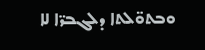ܘܒܬܘ̈ܠܬܐ ܕܠܓܒܪ̈ܐ ܠܐ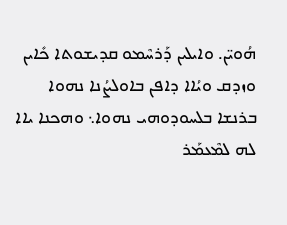ܗܳܘܝ̈ܢ. ܘܐܝܠܝܢ ܕܰܪܚܶܡܘ ܩܕܝܫܘܬܐ ܟܺܐܝܢ ܘܙܕܩ ܘܝܳܐܐ ܕܐܦܢ ܒܐܘܠܨܳܢܐ ܢܗܘܐ ܒܪܢܫܐ ܒܠܚܘܕܘܗܝ ܢܗܘܐ܆ ܘܗܟܢܐ ܝܐܐ ܠܗ ܠܡܶܥܡܰܪ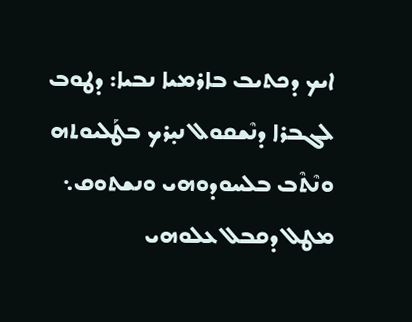ܐܝܟ ܕܟܬܝܒ ܒܐܪܡܝܐ ܢܒܝܐ: ܕܛܘܒ ܠܓܒܪܐ ܕܢܶܫܩܘܠ ܢܝ̣ܪܟ ܒܛܰܠܝܘܬܗ ܘܢܶܬܶܒ ܒܠܚܘܕܘܗܝ ܘܢܫܬܘܩ܆ ܡܛܠ ܕܩܒܠ ܥܠܘܗܝ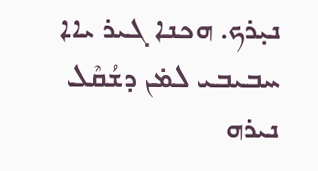ܢܝ̣ܪܟ. ܗܟܢܐ ܓܝܪ ܝܐܐ ܚܒܝܒܝ ܠܡ̇ܢ ܕܫܳܩܶܠ ܢܝܪܗ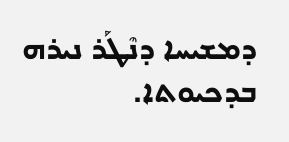ܕܡܫܝܚܐ ܕܢܶܛܰܪ ܢܝܪܗ ܒܕܟܝܘܬܐ.